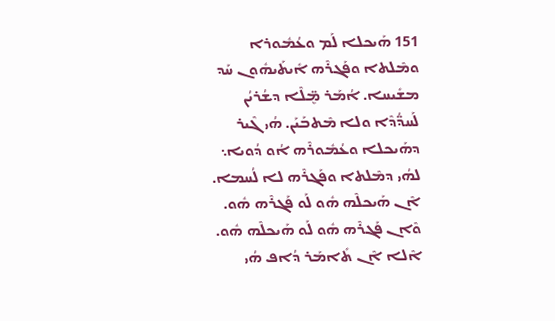151 ܗܰܝܟܠܐ ܠܰܡ ܘܥܳܡܽܘܪܐ ܘܡܶܠܬܐ ܘܦܰܓܪܶܗ ܐܺܝܬܰܝܗܽܘܢ ܚܰܕ ܡܫܺܝܚܐ. ܐܳܡܰܪ ܡܷ̈ܠܶܐ ܕܫܳܪܝܳܢ ܠܰܚܕ̈ܳܕܶܐ ܘܠܐ ܡܶܬܒܰܝܰܢ. ܗܳܝ ܓܶܝܪ ܕܗܰܝܟܠܐ ܘܥܳܡܽܘܪܶܗ ܐܳܘ ܕܳܘܝܐ܆ ܠܗܳܝ ܕܡܶܠܬܐ ܘܦܰܓܪܶܗ ܠܐ ܠܳܚܡܐ. ܐܶܢ ܗܰܝܟܠܶܗ ܗܽܘ ܠܰܘ ܦܰܓܪܶܗ ܗܽܘ. ܘܶܐܢ ܦܰܓܪܶܗ ܗܽܘ ܠܰܘ ܗܰܝܟܠܶܗ ܗܽܘ. ܐܶܠܐ ܐܶܢ ܬܺܐܡܰܪ ܕܳܐܦ ܗܳܝ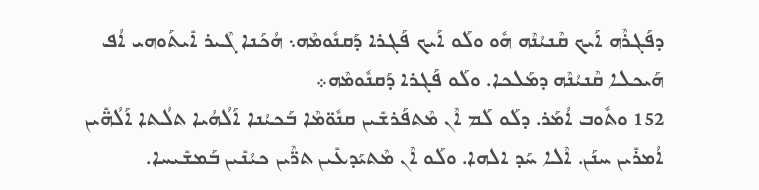ܕܦܰܓܪܶܗ ܐܰܝܟ ܩܶܢܝܳܢܶܗ ܗܽܘ ܘܠܰܘ ܐܰܝܟ ܦܰܓܪܐ ܕܰܩܢܽܘܡܶܗ܆ ܗܳܟܰܢܐ ܓܶܝܪ ܐܺܝܬܰܘܗܝ ܐܳܦ ܗܰܝܟܠܐ ܩܶܢܝܳܢܶܗ ܕܡܰܠܟܐ. ܘܠܰܘ ܦܰܓܪܐ ܕܰܩܢܽܘܡܶܗ܀
152 ܘܬܽܘܒ ܐܳܡܰܪ. ܕܠܰܘ ܠܰܡ ܐܶܢ ܡܶܬܦܰܪܫܺܝܢ ܩܢܽܘ̈ܡܶܐ ܒܰܟܝܳܢܐ ܐܰܠܳܗܳܝܐ ܬܠܳܬܐ ܐܰܠܳܗ̈ܺܝܢ ܐܳܡܪܺܝܢ ܚܢܰܢ. ܐܶܠܐ ܚܰܕ ܐܠܗܐ. ܘܠܰܘ ܐܶܢ ܡܶܬܝܰܕܥܺܝܢ ܬܪ̈ܶܝܢ ܟܝܳܢܺܝܢ ܒܰܡܫܺܝܚܐ.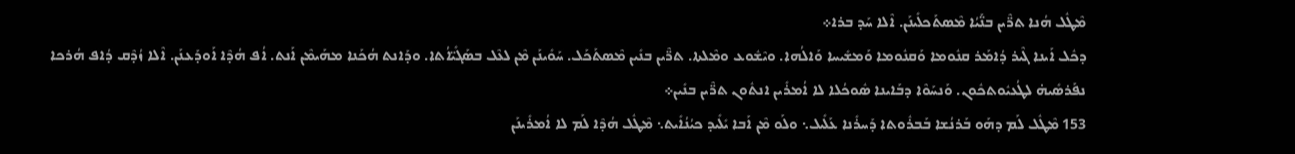ܡܶܛܽܠ ܗܳܢܐ ܬܪ̈ܶܝܢ ܒܢ̈ܰܝܳܐ ܡܶܣܬܰܟܠܺܝܢܰܢ. ܐܶܠܐ ܚܰܕ ܒܪܐ܀
ܕܟܽܠ ܐܰܝܢܐ ܓܶܝܪ ܕܳܐܡܰܪ ܩܢܽܘܡܐ ܘܰܩܢܽܘܡܐ ܘܰܡܫܺܝܚܐ ܘܰܐܠܳܗܐ. ܘܝܶܫܽܘܥ ܘܡܶܠܬܐ. ܬܪ̈ܶܝܢ ܒܢܺܝܢ ܡܶܣܬܰܟܰܠ. ܚܰܘܺܝܢܰܢ ܡܶܢ ܠܥܶܠ ܒܣܰܓܺܝ̈ܐܳܬܐ. ܘܕܰܐܢܬ ܗܳܟܰܢܐ ܡܗܰܝܡܶܢ ܐܰܢܬ. ܐܳܦ ܗܳܕܶܐ ܐܰܘܕܰܥܢܰܢ. ܐܶܠܐ ܙܳܕܶܩ ܕܳܐܦ ܗܳܪܟܐ ܢܦܰܪܣܺܝܗ̇ ܠܛܳܥܝܽܘܬܟܽܘܢ. ܘܰܢܚܰܘܶܐ ܕܒܰܐܝܢܐ ܣܽܘܟܳܠܐ ܠܐ ܐܳܡܪܺܝܢ ܐܢܬܽܘܢ ܬܪ̈ܶܝܢ ܒܢܺܝܢ܀
153 ܡܶܛܽܠ ܠܰܡ ܕܗܰܘ ܒܰܪܢܳܫܐ ܒܰܒܪܽܘܬܐ ܕܰܚܪܺܢܐ ܥܰܠܺܝܠ܆ ܘܠܰܘ ܡܶܢ ܐܰܒܐ ܝܺܠܺܝܕ ܟܝܳܢܳܐܺܝܬ܆ ܡܶܛܽܠ ܗܳܕܶܐ ܠܰܡ ܠܐ ܐܳܡܪܺܝܢܰܢ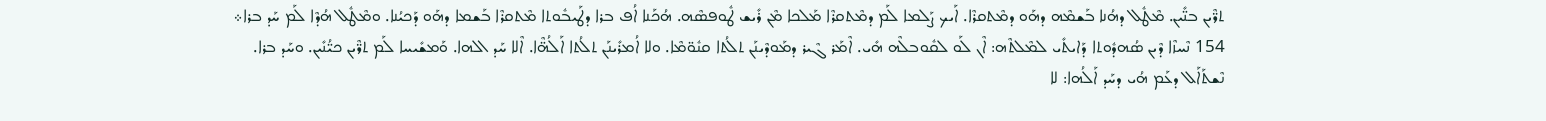ܬܪ̈ܶܝܢ ܒܢ̈ܺܝܢ. ܡܶܛܽܠ ܕܗܳܢܐ ܒܰܫܡܶܗ ܕܗܰܘ ܕܡܶܬܩܪܶܐ. ܐܰܝܟ ܨܰܠܡܐ ܠܰܡ ܕܡܶܬܩܪܶܐ ܡܰܠܟܐ ܡܶܢ ܪܺܝܫ ܛܽܘܦܣܶܗ. ܗܳܟܰܢܐ ܐܳܦ ܒܪܐ ܕܛܰܝܒܽܘܬܐ ܡܶܬܩܪܶܐ ܒܰܫܡܐ ܕܗܰܘ ܕܰܟܝܳܢܐ. ܘܡܶܛܽܠ ܗܳܕܶܐ ܠܰܡ ܚܰܕ ܒܪܐ܀
154 ܢܶܚܙܶܐ ܕܶܝܢ ܣܳܗܕܽܘܬܐ ܕܰܐܝܬܺܝ ܠܡܶܠܬܶܗ: ܐܶܢ ܠܰܘ ܠܩܽܘܒܠܶܗ ܗܺܝ. ܐܶܡܰܪ ܓܶܝܪ ܕܡܰܘܕܶܝܢܰܢ ܬܠܳܬܐ ܩܢܽܘ̈ܡܶܐ. ܘܠܐ ܐܳܡܪܺܝܢܰܢ ܬܠܳܬܐ ܐܰܠܳܗ̈ܶܐ. ܐܶܠܐ ܚܰܕ ܐܠܗܐ. ܘܰܡܫܺܝܚܐ ܠܰܡ ܬܪ̈ܶܝܢ ܟܝ̈ܳܢܺܝܢ. ܘܚܰܕ ܒܪܐ.
ܢܶܫܬܰܐܰܠ ܕܥܰܡ ܗܳܝ ܕܚܰܕ ܐܰܠܳܗܐ: ܠܐ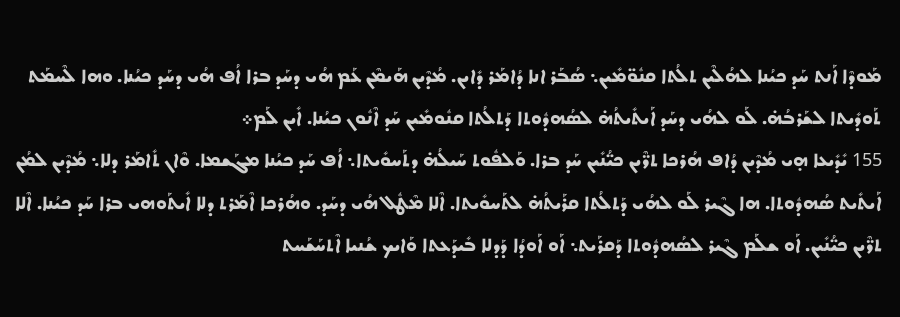ܡܰܘܕܶܐ ܐܰܢܬ ܚܰܕ ܟܝܳܢܐ ܠܗܳܠܶܝܢ ܬܠܳܬܐ ܩܢܽܘ̈ܡܺܝܢ܆ ܣܳܒܰܪ ܐܢܐ ܕܳܐܡܰܪ ܕܺܐܝܢ. ܡܳܕܶܝܢ ܗܰܝܡܶܢ ܥܰܡ ܗܳܝ ܕܚܰܕ ܒܪܐ ܐܳܦ ܗܳܝ ܕܚܰܕ ܟܝܳܢܐ. ܘܗܐ ܠܶܚܡܰܬ ܬܰܘܕܺܝܬܐ ܠܫܰܪܒܳܗ̇. ܠܰܘ ܠܗܳܝ ܕܚܰܕ ܐܰܝܬܺܝܬܳܗ̇ ܠܣܳܗܕܽܘܬܐ ܕܰܬܠܳܬܐ ܩܢܽܘܡܺܝܢ ܚܰܕ ܐܶܢܽܘܢ ܟܝܳܢܐ. ܐܺܝܢ ܠܰܡ܀
155 ܝܺܕܺܝܥܐ ܗ̣ܝ ܡܳܕܶܝܢ ܕܳܐܦ ܗܳܪܟܐ ܬܪ̈ܶܝܢ ܟܝ̈ܳܢܺܝܢ ܚܰܕ ܒܪܐ. ܘܰܠܦܽܘܬ ܚܰܝܠܳܗ̇ ܕܬܰܚܘܺܝܬܐ܆ ܐܳܦ ܚܰܕ ܟܝܳܢܐ ܡܓܰܫܡܐ. ܘܶܐܢ ܬܺܐܡܰܪ ܕܠܐ܆ ܡܳܕܶܝܢ ܠܡܳܢ ܐܰܝܬܺܝܬ ܣܳܗܕܽܘܬܐ. ܗܐ ܓܶܝܪ ܠܰܘ ܠܗܳܝ ܕܰܬܠܳܬܐ ܩܪܰܝܬܳܗ̇ ܠܬܰܚܘܺܝܬܐ. ܐܶܠܐ ܡܶܛܽܠ ܗܳܝ ܕܚܰܕ. ܘܗܳܪܟܐ ܐܶܡܰܪܬ ܕܠܐ ܐܺܝܬܰܘܗܝ ܒܪܐ ܚܰܕ ܟܝܳܢܐ. ܐܶܠܐ ܬܪ̈ܶܝܢ ܟܝ̈ܳܢܺܝܢ. ܐܰܘ ܫܠܰܡ ܓܶܝܪ ܠܣܳܗܕܽܘܬܐ ܕܰܩܪܰܝܬ܆ ܐܰܘ ܐܰܘܕܳܐ ܕܰܕܠܐ ܒܺܝܕܰܥܬܐ ܘܰܐܝܟ ܫܳܢܝܐ ܐܶܬܚܰܫܰܚܬ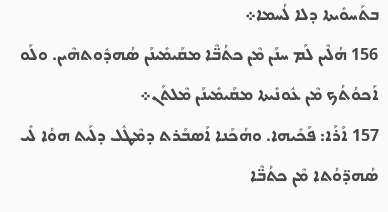ܒܬܰܚܘܺܝܬܐ ܕܠܐ ܠܳܚܡܐ܀
156 ܗܳܠܶܝܢ ܠܰܡ ܚܢܰܢ ܡܶܢ ܟܬܳܒ̈ܶܐ ܡܩܰܝܡܺܝܢܰܢ ܣܳܗܕܽܘܬܗܶܝܢ. ܘܠܰܘ ܐܰܟܘܳܬܳܟ ܡܶܢ ܥܽܘܢܺܝܬܐ ܡܩܰܝܡܺܝܢܰܢ ܡܶܠܬܰܢ܀
157 ܐܰܪܰܐ: ܦܰܟܺܝܗܐ. ܘܗܳܟܰܢܐ ܐܰܣܒܰܪܬ ܕܡܶܛܽܠ ܕܠܰܝܬ ܗܘܳܐ ܠܺܝ ܣܳܗܕ̈ܘܳܬܐ ܡܶܢ ܟܬܳܒ̈ܶܐ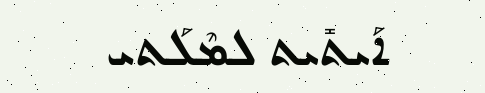ܐܰܝܬܺܝܬ ܠܡܶܠܰܬܝ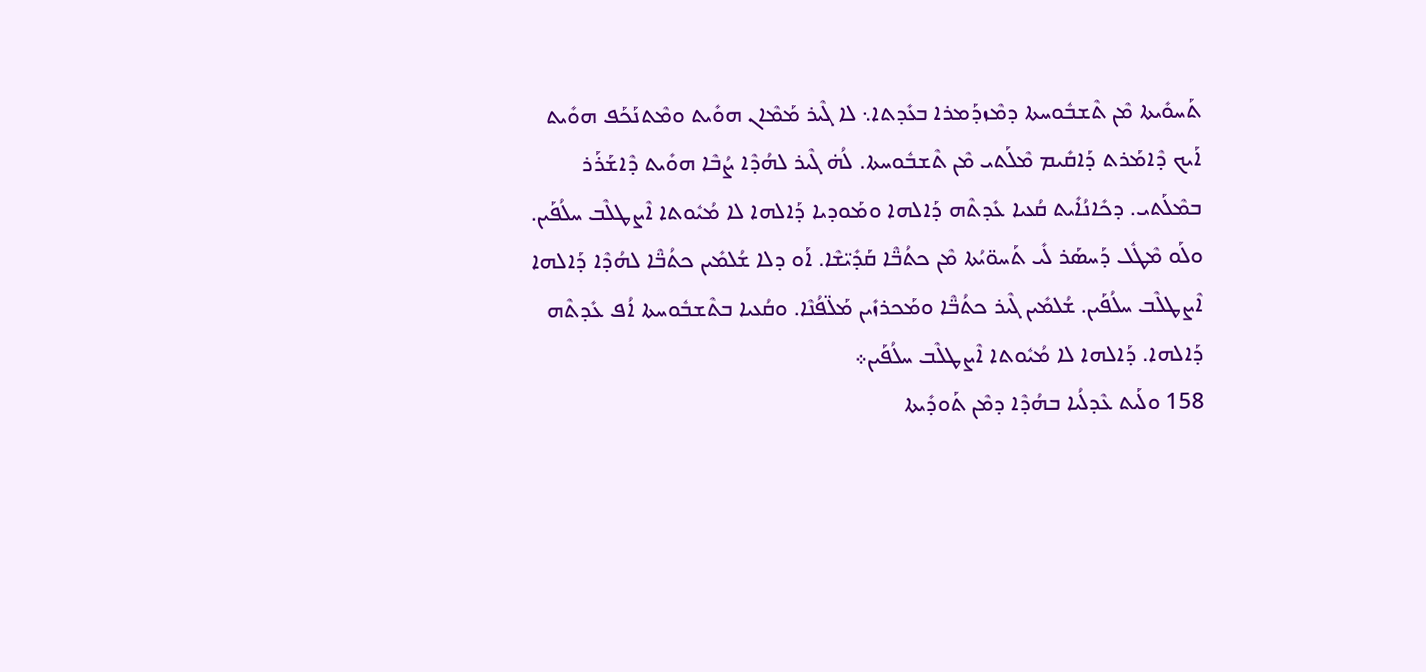ܬܰܚܘܺܝܬܐ ܡܶܢ ܬܶܫܒܽܘܚܬܐ ܕܡܶܙܕܰܡܪܐ ܒܥܺܕܬܐ܆ ܠܐ ܓܶܝܪ ܡܰܡܶܐܢ ܗܘܺܝܬ ܘܡܶܬܢܰܟܰܦ ܗܘܺܝܬ ܐܰܝܟ ܕܶܐܡܰܪܬ ܕܰܐܩܺܝܡ ܡܶܠܰܬܝ ܡܶܢ ܬܶܫܒܽܘܚܬܐ. ܠܳܗ̇ ܓܶܝܪ ܠܗܳܕܶܐ ܨܳܒܶܐ ܗܘܺܝܬ ܕܶܐܫܰܪܰܪ ܒܡܶܠܰܬܝ. ܕܟܺܐܢܳܐܺܝܬ ܩܳܥܝܐ ܥܺܕܬܶܗ ܕܰܐܠܗܐ ܘܡܰܘܕܝܐ ܕܰܐܠܗܐ ܠܐ ܡܳܝܽܘܬܐ ܐܶܨܛܠܶܒ ܚܠܳܦܰܝܢ. ܘܠܰܘ ܡܶܛܽܠ ܕܰܚܣܰܪ ܠܺܝ ܬܰܚܘ̈ܝܳܬܐ ܡܶܢ ܟܬܳܒ̈ܶܐ ܩܰܕܺܝ̈ܫܶܐ. ܐܰܘ ܕܠܐ ܫܳܠܡܺܝܢ ܟܬܳܒ̈ܶܐ ܠܗܳܕܶܐ ܕܰܐܠܗܐ ܐܶܨܛܠܶܒ ܚܠܳܦܰܝܢ. ܫܳܠܡܺܝܢ ܓܶܝܪ ܟܬܳܒ̈ܶܐ ܘܡܰܟܪܙܺܝܢ ܡܰܠ̈ܦܳܢܶܐ. ܘܩܳܥܝܐ ܒܬܶܫܒܽܘܚܬܐ ܐܳܦ ܥܺܕܬܶܗ ܕܰܐܠܗܐ. ܕܰܐܠܗܐ ܠܐ ܡܳܝܽܘܬܐ ܐܶܨܛܠܶܒ ܚܠܳܦܰܝܢ܀
158 ܘܠܰܝܬ ܥܶܕܠܳܝܐ ܒܗܳܕܶܐ ܕܡܶܢ ܬܰܘܕܺܝܬܐ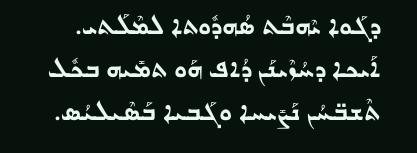ܕܓܰܘܐ ܝܶܗܒܶܬ ܣܳܗܕܽܘܬܐ ܠܡܶܠܰܬܝ. ܐܰܝܟܐ ܕܚܳܙܶܝܢܰܢ ܕܳܐܦ ܗܰܘ ܬܡܺܝܗ ܒܟܽܠ ܬܶܫܒ̈ܚܳܢ ܢܰܨܺܝܚܐ ܘܓܰܒܝܐ ܒܰܣܶܝܠܝܳܣ.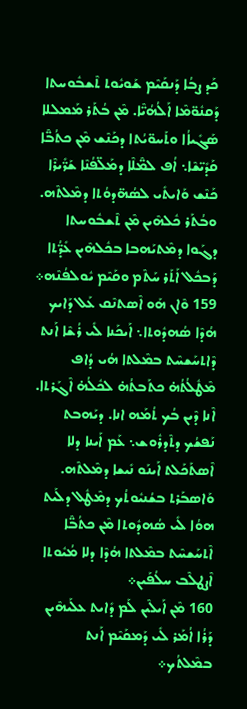ܟܰܕ ܨܒܳܐ ܕܰܢܩܰܝܶܡ ܫܰܘܝܽܘܬ ܬܶܫܒܽܘܚܬܐ ܕܰܩܢܽܘ̈ܡܶܐ ܐܰܠܳܗܳܝ̈ܶܐ. ܡܶܢ ܒܳܬܰܪ ܡܰܡܠܠܐ ܣܰܓܺܝܐܳܐ ܘܬܰܚܘ̈ܝܳܬܐ ܕܟܰܢܶܫ ܡܶܢ ܟܬܳܒ̈ܶܐ ܩܰܕܺܝ̈ܫܶܐ܆ ܐܳܦ ܠܡ̈ܶܠܶܐ ܕܡܰܠ̈ܦܳܢܶܐ ܫܰܪ̈ܺܝܪܶܐ ܟܰܢܶܫ ܘܰܐܝܬܺܝ ܠܣܳܗ̈ܕܘܳܬܐ ܕܡܶܠܬܶܗ. ܘܒܳܬܰܪ ܟܽܠܗܶܝܢ ܡܶܢ ܬܶܫܒܽܘܚܬܐ ܕܓܰܘܐ ܕܡܶܬܝܰܗܒܐ ܒܟܽܠܗܶܝܢ ܥܺܕ̈ܳܬܐ ܕܰܒܟܽܠ ܐܰܬܰܪ ܚܰܬܶܡ ܘܩܰܝܶܡ ܝܽܘܠܦܳܢܶܗ܀
159 ܘܶܐܢ ܗܰܘ ܐܶܣܬܢܶܩ ܥܰܠ ܕܰܐܝܟ ܗܳܕܶܐ ܣܳܗܕܽܘܬܐ܆ ܐܰܝܟܰܢܐ ܠܺܝ ܪܳܫܶܐ ܐܰܢܬ ܕܶܐܬܚܰܫܚܶܬ ܒܡܶܠܬܐ ܗܳܝ ܕܳܐܦ ܡܶܛܽܠܳܬܳܗ̇ ܟܬܰܒܬܳܗ̇ ܠܟܽܠܳܗ̇ ܐܶܓܰܪܬܐ. ܐܶܢܐ ܕܶܝܢ ܒܳܟ ܬܳܡܰܗ ܐܢܐ. ܕܝܰܗܒܬ ܢܰܦܫܳܟ ܕܬܶܕܪܽܘܫ܆ ܥܰܡ ܐܰܝܢܐ ܕܠܐ ܐܶܣܬܰܟܰܠܬ ܐܰܝܢܰܘ ܢܺܝܫܐ ܕܡܶܠܬܶܗ. ܘܰܐܣܒܰܪܬ ܒܫܳܢܝܽܘܬܳܟ ܕܡܶܛܽܠ ܕܠܰܝܬ ܗܘܳܐ ܠܺܝ ܣܳܗܕܽܘܬܐ ܡܶܢ ܟܬܳܒ̈ܶܐ ܐܶܬܚܰܫܚܶܬ ܒܡܶܠܬܐ ܗܳܕܶܐ ܕܠܐ ܡܳܝܽܘܬܐ ܐܶܨܛܠܶܒ ܚܠܳܦܰܝܢ܀
160 ܡܶܢ ܐܰܝܠܶܝܢ ܠܰܡ ܕܺܐܝܬ ܥܠܰܝܗܶܝܢ ܕܰܪܳܐ ܐܳܡܰܪ ܠܺܝ ܕܰܡܩܰܝܶܡ ܐܰܢܬ ܒܡܶܠܬܳܟ܀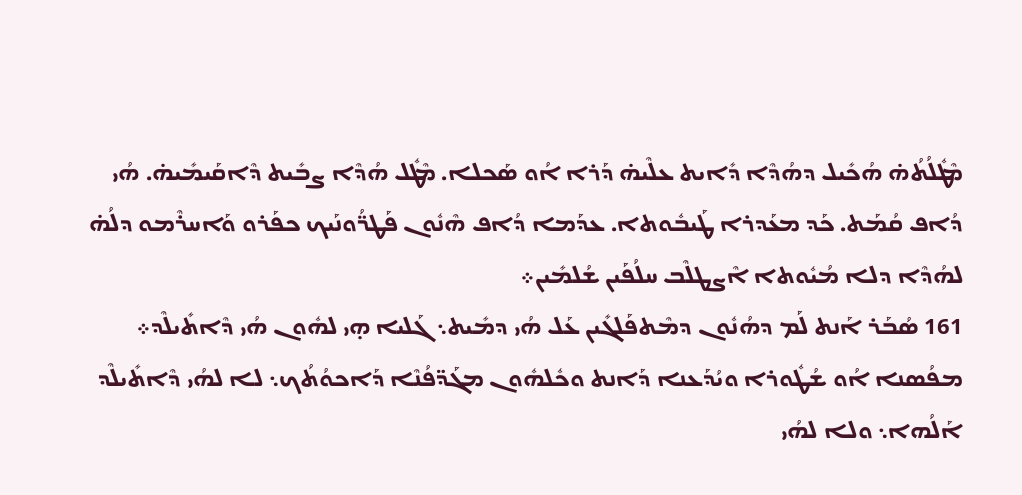ܡܶܛܽܠܳܬܳܗ̇ ܗܳܟܺܝܠ ܕܗܳܕܶܐ ܕܺܐܝܬ ܥܠܶܝܗ̇ ܕܰܪܐ ܐܳܘ ܣܰܟܠܐ. ܡܶܛܽܠ ܗܳܕܶܐ ܨܒܺܝܬ ܕܶܐܩܰܝܡܺܝܗ̇. ܗܳܝ ܕܳܐܦ ܩܳܡܰܬ. ܟܰܕ ܡܥܰܕܪܐ ܛܰܝܒܽܘܬܐ. ܥܕܰܡܐ ܕܳܐܦ ܗܶܢܽܘܢ ܦܰܛܪ̈ܳܘܢܰܝܟ ܟܦܰܪܘ ܘܰܐܚܪܶܡܘ ܕܠܳܗ̇ ܠܗܳܕܶܐ ܕܠܐ ܡܳܝܽܘܬܐ ܐܶܨܛܠܶܒ ܚܠܳܦܰܝܢ ܫܳܠܡܺܝܢ܀
161 ܣܳܒܰܪ ܐܰܢܬ ܠܰܡ ܕܗܳܢܽܘܢ ܕܡܶܬܦܰܠܓܺܝܢ ܥܰܠ ܗܳܝ ܕܡܺܝܬ܆ ܓܰܠܝܐ ܗ̣ܝ ܠܗܽܘܢ ܗܳܝ ܕܶܐܬܺܝܠܶܕ܀
ܡܦܳܣܢܐ ܐܳܘ ܫܳܛܽܘܪܐ ܘܝܳܕܰܥܢܐ ܕܰܐܢܬ ܘܟܽܠܗܽܘܢ ܡܓܰܕ̈ܦܳܢܶܐ ܕܰܐܟܘܳܬܳܟ܆ ܠܐ ܠܗܳܝ ܕܶܐܬܺܝܠܶܕ ܐܰܠܳܗܐ܆ ܘܠܐ ܠܗܳܝ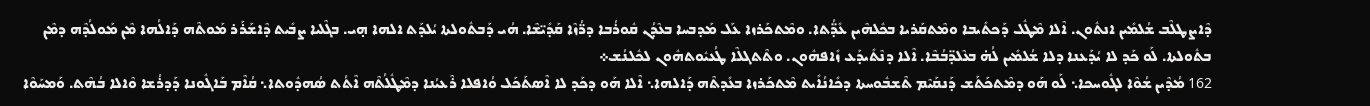ܕܶܐܨܛܠܶܒ ܫܳܠܡܺܝܢ ܐܢܬܽܘܢ. ܐܶܠܐ ܡܶܛܽܠ ܕܰܟܬܺܝܒܐ ܘܡܶܬܩܰܪܝܐ ܒܟܽܠܗܶܝܢ ܥܺܕ̈ܳܬܐ. ܘܡܶܬܟܰܪܙܐ ܥܰܠ ܡܰܕܒܚܐ ܒܥܶܕܳܢ ܩܽܘܪܳܒܐ ܕܪ̈ܳܙܶܐ ܩܰܕܺܝ̈ܫܶܐ. ܗܳܝ ܕܰܒܬܽܘܠܬܐ ܝܳܠܕܰܬ ܐܠܗܐ ܗ̣ܝ. ܒܓܶܠܝܐ ܨܒܺܝܬ ܕܶܐܫܰܪܰܪ ܡܰܘܬܶܗ ܕܰܐܠܳܗܐ ܡܶܢ ܡܰܘܠܳܕܶܗ ܕܡܶܢ ܒܬܽܘܠܬܐ. ܠܰܘ ܟܰܕ ܠܐ ܝܳܕܰܥܢܐ ܕܠܐ ܫܳܠܡܺܝܢ ܠܳܗ̇ ܒܥܶܠܕ̈ܒܳܒܶܐ. ܐܶܠܐ ܕܢܶܬܺܝܕܰܥ ܙܺܐܦܗܽܘܢ. ܘܬܶܬܓܠܶܐ ܛܳܥܝܽܘܬܗܽܘܢ ܠܟܽܠܢܳܫ܀
162 ܡܳܕܶܝܢ ܫܳܘܶܐ ܠܓܽܘܚܟܐ܆ ܠܰܘ ܗܰܘ ܕܡܶܬܟܰܬܰܫ ܕܰܢܩܰܝܶܡ ܬܶܫܒܽܘܚܬܐ ܕܟܺܐܢܳܐܺܝܬ ܡܶܬܟܰܪܙܐ ܒܥܺܕܬܶܗ ܕܰܐܠܗܐ܆ ܐܶܠܐ ܗܰܘ ܕܟܰܕ ܠܐ ܐܶܣܬܰܟܰܠ ܘܳܐܦܠܐ ܪܶܥܝܳܢܐ ܕܡܶܛܽܠܳܬܶܗ ܐܶܬܳܬ ܣܳܗܕܽܘܬܐ܆ ܩܳܐܶܡ ܒܰܐܓܽܘܢܐ ܕܰܕܪܳܫܐ ܘܶܐܠܐ ܒܳܗܶܬ. ܘܰܡܚܰܘܶܐ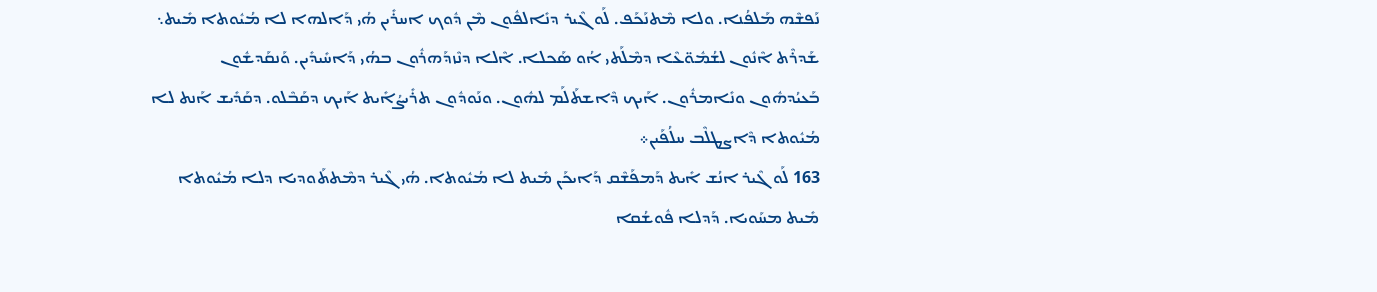ܢܰܦܫܶܗ ܡܰܠܦܳܢܐ. ܘܠܐ ܡܶܬܢܰܟܰܦ. ܠܰܘ ܓܶܝܪ ܕܢܺܐܠܦܽܘܢ ܡܶܢ ܕܽܘܟ ܐܚܪܺܝܢ ܗܳܝ ܕܰܐܠܗܐ ܠܐ ܡܳܝܽܘܬܐ ܡܺܝܬ܆ ܫܰܕܪܶܬ ܐܶܢܽܘܢ ܠܫܳܡܽܘ̈ܥܶܐ ܕܡܶܠܰܬܝ ܐܳܘ ܣܰܟܠܐ. ܐܶܠܐ ܕܢܶܙܕܰܗܪܽܘܢ ܒܗܳܝ ܕܰܐܚܺܝܕܺܝܢ. ܘܰܢܩܰܕܫܽܘܢ ܒܰܥܝܳܕܗܽܘܢ ܘܢܺܐܡܪܽܘܢ. ܐܰܝܟ ܕܶܐܫܬܰܠܰܡ ܠܗܽܘܢ. ܘܢܰܘܕܽܘܢ ܬܪܺܝܨܳܐܺܝܬ ܐܰܝܟ ܕܩܰܒܶܠܘ. ܕܩܰܕܺܝܫ ܐܰܢܬ ܠܐ ܡܳܝܽܘܬܐ ܕܶܐܨܛܠܶܒ ܚܠܳܦܰܝܢ܀
163 ܠܰܘ ܓܶܝܪ ܐܢܳܫ ܐܺܝܬ ܕܰܡܦܰܫܶܩ ܕܰܐܝܟܰܢ ܡܺܝܬ ܠܐ ܡܳܝܽܘܬܐ. ܗܳܝ ܓܶܝܪ ܕܡܶܬܬܰܘܕܝܐ ܕܠܐ ܡܳܝܽܘܬܐ ܡܺܝܬ ܡܚܰܘܝܐ. ܕܰܕܠܐ ܦܽܘܫܳܩܐ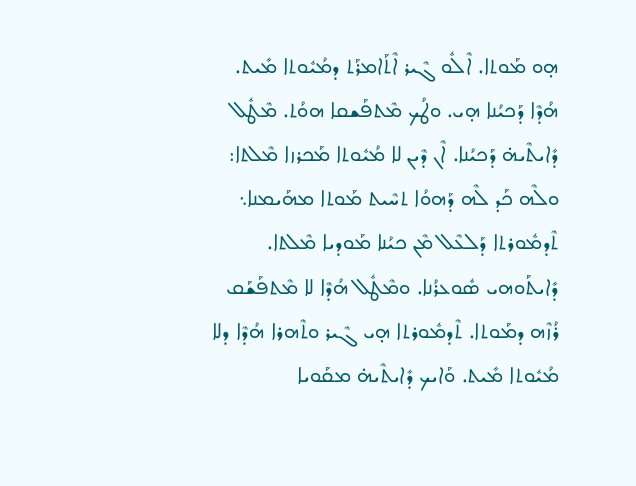ܗ̣ܘ ܡܰܘܬܐ. ܐܶܠܽܘ ܓܶܝܪ ܐܶܬܰܐܡܪܰܬ ܕܡܳܝܽܘܬܐ ܡܺܝܬ. ܗܳܕܶܐ ܕܰܟܝܳܢܐ ܗ̣ܝ. ܘܛܳܟ ܡܶܬܦܰܫܩܐ ܗܘܳܬ. ܡܶܛܽܠ ܕܺܐܝܬܶܝܗ̇ ܕܰܟܝܳܢܐ. ܐܶܢ ܕܶܝܢ ܠܐ ܡܳܝܽܘܬܐ ܡܰܟܪܙܐ ܡܶܠܬܐ: ܘܠܶܗ ܟܰܕ ܠܶܗ ܕܰܗܘܳܐ ܬܚܶܝܬ ܡܰܘܬܐ ܡܗܰܝܡܢܐ܆ ܬܶܕܡܽܘܪܬܐ ܕܰܠܥܶܠ ܡܶܢ ܟܝܳܢܐ ܡܰܘܕܝܐ ܡܶܠܬܐ. ܕܺܐܝܬܰܘܗܝ ܣܽܘܥܪܳܢܐ. ܘܡܶܛܽܠ ܗܳܕܶܐ ܠܐ ܡܶܬܦܰܫܰܩ ܪܳܙܶܗ ܕܡܰܘܬܐ. ܬܶܕܡܽܘܪܬܐ ܗ̣ܝ ܓܶܝܪ ܘܬܶܗܪܐ ܗܳܕܶܐ ܕܠܐ ܡܳܝܽܘܬܐ ܡܺܝܬ. ܘܰܐܝܟ ܕܺܐܝܬܶܝܗ̇ ܡܩܰܘܝܐ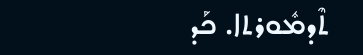ܬܶܕܡܽܘܪܬܐ. ܟܰܕ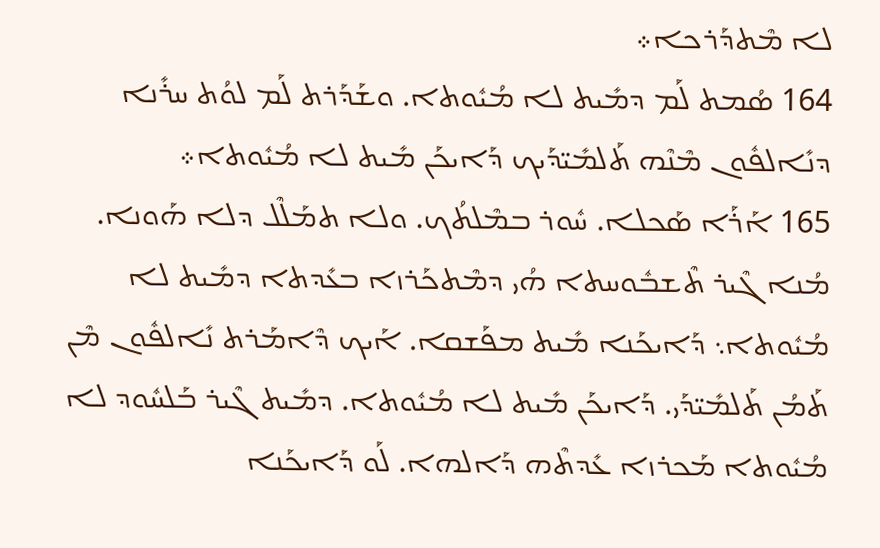ܠܐ ܡܶܬܕܰܪܟܐ܀
164 ܣܳܡܬ ܠܰܡ ܕܡܺܝܬ ܠܐ ܡܳܝܽܘܬܐ. ܘܫܰܕܰܪܬ ܠܰܡ ܠܘܳܬ ܚܪܺܢܐ ܕܢܺܐܠܦܽܘܢ ܡܶܢܶܗ ܬܰܠܡܺܝ̈ܕܰܝܟ ܕܰܐܝܟܰܢ ܡܺܝܬ ܠܐ ܡܳܝܽܘܬܐ܀
165 ܐܰܪܰܐ ܣܰܟܠܐ. ܚܽܘܪ ܒܡܶܠܬܳܟ. ܘܠܐ ܬܡܰܠܶܠ ܕܠܐ ܗܰܘܢܐ. ܡܳܢܐ ܓܶܝܪ ܬܶܫܒܽܘܚܬܐ ܗܳܝ ܕܡܶܬܟܰܪܙܐ ܒܥܺܕܬܐ ܕܡܺܝܬ ܠܐ ܡܳܝܽܘܬܐ܆ ܕܰܐܝܟܰܢܐ ܡܺܝܬ ܡܦܰܫܩܐ. ܐܰܝܟ ܕܶܐܡܰܪܬ ܢܺܐܠܦܽܘܢ ܡܶܢ ܬܰܡܳܢ ܬܰܠܡܺܝ̈ܕܰܝ. ܕܰܐܝܟܰܢ ܡܺܝܬ ܠܐ ܡܳܝܽܘܬܐ. ܕܡܺܝܬ ܓܶܝܪ ܒܰܠܚܽܘܕ ܠܐ ܡܳܝܽܘܬܐ ܡܰܟܪܙܐ ܥܺܕܬܶܗ ܕܰܐܠܗܐ. ܠܰܘ ܕܰܐܝܟܰܢܐ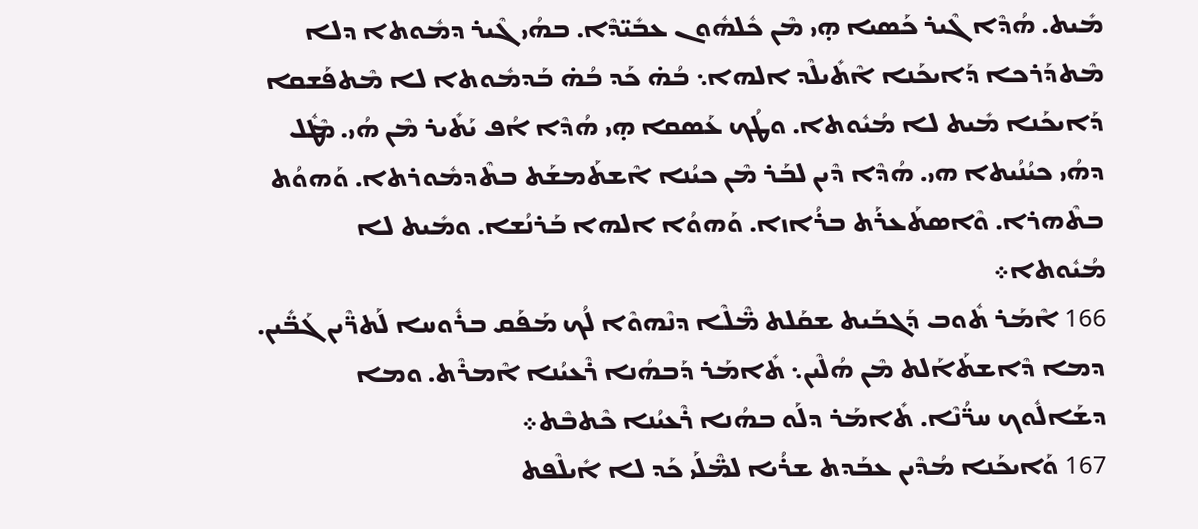ܡܺܝܬ. ܗܳܕܶܐ ܓܶܝܪ ܟܰܣܝܐ ܗ̣ܝ ܡܶܢ ܟܽܠܗܽܘܢ ܥܒܺܝ̈ܕܶܐ. ܒܗܳܝ ܓܶܝܪ ܕܡܽܘܬܐ ܕܠܐ ܡܶܬܕܰܪܟܐ ܕܰܐܝܟܰܢܐ ܐܶܬܺܝܠܶܕ ܐܠܗܐ܆ ܒܳܗ̇ ܟܰܕ ܒܳܗ̇ ܒܰܕܡܽܘܬܐ ܠܐ ܡܶܬܦܰܫܩܐ ܕܰܐܝܟܰܢܐ ܡܺܝܬ ܠܐ ܡܳܝܽܘܬܐ. ܘܛܳܟ ܥܰܣܩܐ ܗ̣ܝ ܗܳܕܶܐ ܐܳܦ ܝܰܬܺܝܪ ܡܶܢ ܗܳܝ. ܡܶܛܽܠ ܕܗܳܝ ܟܝܳܢܳܝܬܐ ܗܝ. ܗܳܕܶܐ ܕܶܝܢ ܠܒܰܪ ܡܶܢ ܟܝܳܢܐ ܐܶܫܬܰܡܫܰܬ ܒܬܶܕܡܽܘܪܬܐ. ܘܰܗܘܳܬ ܒܬܶܗܪܐ. ܘܶܐܣܬܰܥܪܰܬ ܒܪܳܐܙܐ. ܘܰܗܘܳܐ ܐܠܗܐ ܒܰܪܢܳܫܐ. ܘܡܺܝܬ ܠܐ ܡܳܝܽܘܬܐ܀
166 ܐܶܡܰܪ ܬܽܘܒ ܕܰܓܒܰܝܬ ܫܩܰܠܬ ܡ̈ܶܠܶܐ ܕܢܶܗܘܶܐ ܠܳܟ ܡܰܦܰܩ ܒܪܽܘܚܐ ܠܰܬܪ̈ܶܝܢ ܓܰܒ̈ܺܝܢ. ܕܡܐ ܕܶܐܫܬܰܐܰܠܬ ܡܶܢ ܗܳܠܶܝܢ܆ ܬܺܐܡܰܪ ܕܰܒܗܳܢܐ ܪܶܥܝܳܢܐ ܐܶܡܪܶܬ. ܘܡܐ ܕܫܰܐܠܽܘܟ ܚܪ̈ܳܢܶܐ. ܬܺܐܡܰܪ ܕܠܰܘ ܒܗܳܢܐ ܪܶܥܝܳܢܐ ܟܶܬܒܶܬ܀
167 ܘܰܐܝܟܰܢܐ ܡܳܕܶܝܢ ܥܒܰܕܬ ܫܪܳܝܐ ܠܡ̈ܶܠܰܝ ܟܰܕ ܠܐ ܐܺܝܠܶܦܬ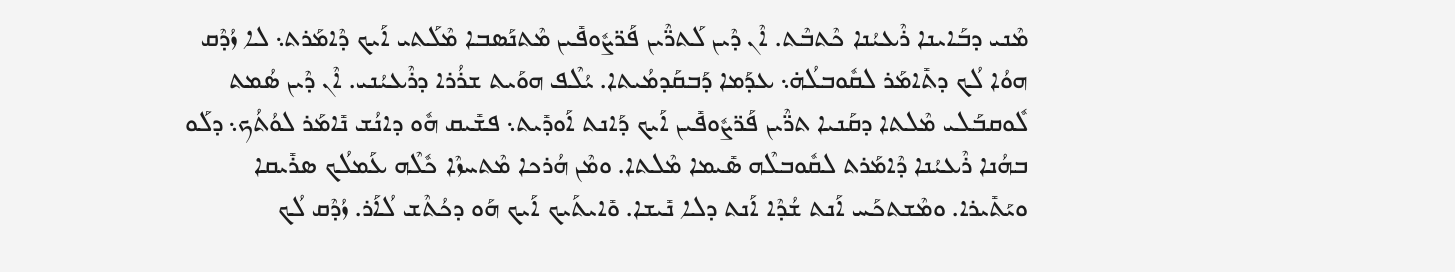ܡܶܢܝ ܕܒܰܐܝܢܐ ܪܶܥܝܳܢܐ ܟܶܬܒܶܬ. ܐܶܢ ܕܶܝܢ ܠܰܬܪ̈ܶܝܢ ܦܰܪ̈ܨܽܘܦܺܝܢ ܡܶܬܢܰܣܒܐ ܡܶܠܰܬܝ ܐܰܝܟ ܕܶܐܡܰܪܬ܆ ܠܐ ܙܳܕܶܩ ܗܘܳܐ ܠܳܟ ܕܬܺܐܡܰܪ ܠܩܽܘܒܠܳܗ̇܆ ܥܕܰܡܐ ܕܰܒܩܰܕܡܳܝܬܐ. ܝܳܠܶܦ ܗܘܰܝܬ ܫܪܳܪܐ ܕܪܶܥܝܳܢܝ. ܐܶܢ ܕܶܝܢ ܣܳܡܬ ܠܽܘܩܒܰܠܝ ܡܶܠܬܐ ܕܩܰܢܝܐ ܬܪ̈ܶܝܢ ܦܰܪ̈ܨܽܘܦܺܝܢ ܐܰܝܟ ܕܰܐܢܬ ܐܰܘܕܺܝܬ܆ ܦܫܺܝܩ ܗܽܘ ܕܐܢܳܫ ܢܺܐܡܰܪ ܠܘܳܬܳܟ܆ ܕܠܰܘ ܒܗܳܢܐ ܪܶܥܝܳܢܐ ܕܶܐܡܰܪܬ ܠܩܽܘܒܠܶܗ ܣܺܝܡܐ ܡܶܠܬܐ. ܘܡܶܢ ܗܳܪܟܐ ܡܶܬܚܙܶܐ ܟܽܠܶܗ ܥܰܡܠܳܟ ܣܪܺܝܩܐ ܘܝܰܬܺܝܪܐ. ܘܡܶܫܬܟܰܚ ܐܰܢܬ ܫܳܕܶܐ ܐܰܢܬ ܕܠܐ ܢܺܝܫܐ. ܘܺܐܝܬܰܝܟ ܐܰܝܟ ܗܰܘ ܕܟܳܬܶܫ ܠܳܐܰܪ. ܙܳܕܶܩ ܠܳܟ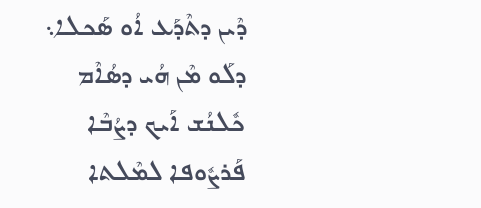ܕܶܝܢ ܕܬܶܕܰܥ ܐܳܘ ܣܰܟܠܐ܆ ܕܠܰܘ ܡܶܢ ܗܳܝ ܕܣܳܐܶܡ ܟܽܠܢܳܫ ܐܰܝܟ ܕܨܳܒܶܐ ܦܰܪܨܽܘܦܐ ܠܡܶܠܬܐ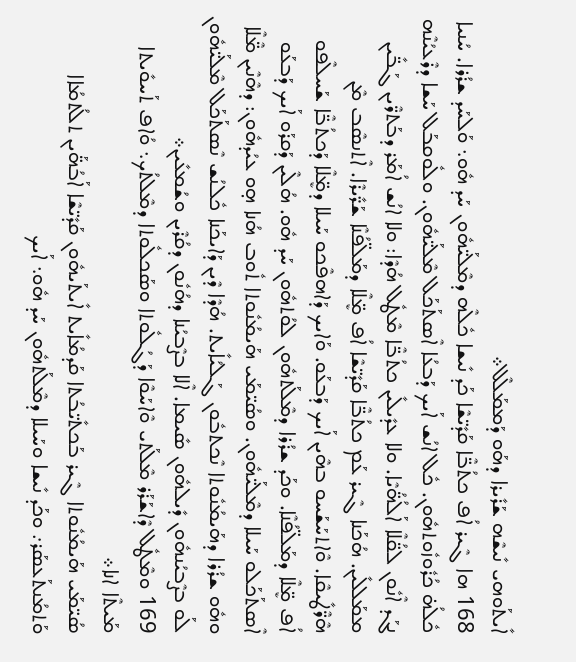ܐܺܝܬܰܘܗܝ ܢܺܝܫܶܗ ܫܰܪܺܝܪܐ ܕܗܰܘ ܕܰܡܡܰܠܶܠ܀
168 ܗܐ ܓܶܝܪ ܐܳܦ ܟܬܳܒ̈ܶܐ ܩܰܕܺܝ̈ܫܶܐ ܟܰܕ ܢܺܝܫܐ ܟܽܠܶܗ ܕܡܶܠܰܝ̈ܗܽܘܢ ܚܰܕ ܗܽܘ܆ ܘܰܠܚܰܕ ܫܪܳܪܐ. ܚܳܢܝܐ ܟܽܠܳܗ̇ ܟܳܪܽܘܙܽܘܬܗܽܘܢ. ܟܽܠ ܐܢܳܫ ܐܰܝܟ ܕܰܒܥܳܐ ܐܶܣܬܰܟܰܠ ܡܶܠܰܝ̈ܗܽܘܢ. ܘܠܽܘܩܒܰܠ ܚܰܫܐ ܕܪܶܥܝܳܢܶܗ ܢܓܰܕ ܐܶܢܽܘܢ ܠܩ̈ܳܠܶܐ ܐܰܠܳܗ̈ܳܝܶܐ. ܘܠܐ ܥܕܺܝܠܺܝܢ ܟܬܳܒ̈ܶܐ ܡܶܛܽܠ ܗܳܕܶܐ: ܘܠܐ ܐܢܳܫ ܐܳܡܰܪ ܕܒܰܬܪ̈ܶܝܢ ܓܰܒ̈ܺܝܢ ܡܡܰܠܠܺܝܢ. ܗܳܟܰܢܐ ܓܶܝܪ ܥܰܡ ܟܬܳܒ̈ܶܐ ܩܰܕܺܝ̈ܫܶܐ ܐܳܦ ܡܷ̈ܠܶܐ ܕܡܰܠ̈ܦܳܢܶܐ ܫܰܪ̈ܺܝܪܶܐ. ܐܶܬܢܣܶܒ ܡܶܢ ܗܶܪ̈ܶܛܺܝܩܶܐ. ܘܶܐܬܚܰܫܰܚܘ ܒܗܶܝܢ ܐܰܝܟ ܕܰܒܥܰܘ. ܘܰܐܝܟ ܕܰܐܗܦܶܟܘ ܚܰܝܠܐ ܕܡܷ̈ܠܶܐ ܕܰܟܬܳܒ̈ܶܐ ܫܰܚܠܶܦܘ ܐܳܦ ܡܷ̈ܠܶܐ ܕܡܰܠ̈ܦܳܢܶܐ. ܘܟܰܕ ܫܪܳܪܐ ܕܡܶܠܰܬܗܽܘܢ ܠܘܳܬܗܽܘܢ ܚܰܕ ܗܽܘ. ܗܳܠܶܝܢ ܕܰܩܪܰܘ ܐܰܝܟ ܕܰܒܥܰܘ ܐܶܣܬܰܟܰܠܘ ܚܰܝܠܐ ܕܡܶܠܰܝ̈ܗܽܘܢ. ܘܣܳܝ̈ܡܰܝ ܗܰܝܡܳܢܽܘܬܐ ܬܽܘܒ ܗܳܢܐ ܗ̣ܘ ܥܝܳܕܗܽܘܢ: ܕܗܶܢܶܝܢ ܡ̈ܶܠܶܐ ܘܗܽܘ ܫܪܳܪܐ ܕܗܰܝܡܳܢܽܘܬܐ ܢܶܟܬܒܽܘܢ ܓܰܠܝܳܐܺܝܬ. ܗܳܕܶܐ ܕܶܝܢ ܕܰܐܝܟܰܢܐ ܟܽܠܢܳܫ ܢܶܣܬܰܟܰܠ ܡܶܠܰܝ̈ܗܽܘܢ ܠܰܘ ܒܨܶܒܝܳܢܗܽܘܢ ܕܺܝܠܗܽܘܢ ܣܺܝܡܐ. ܐܶܠܐ ܒܨܶܒܝܳܢܐ ܕܗܳܢܽܘܢ ܕܩܳܪܶܝܢ ܘܫܳܡܥܺܝܢ܀
169 ܘܡܶܛܽܠ ܕܶܐܫܰܪܰܪ ܡܶܠܰܬܝ ܘܶܐܚܰܘܶܐ ܕܰܓܳܠܽܘܬܐ ܘܣܰܟܠܽܘܬܐ ܕܡܶܠܬܳܟ܆ ܘܳܐܦ ܬܰܚܘܺܝܬܐ ܡܰܝܬܶܐ ܐܢܐ܀
ܣܳܝ̈ܡܰܝ ܗܰܝܡܳܢܽܘܬܐ ܓܶܝܪ ܒܰܟܬܺܝ̈ܒܳܬܐ ܩܰܕܡܳܐܺܝܬ ܐܺܝܬܰܝܗܽܘܢ ܩܰܕܺܝ̈ܫܶܐ ܐܰܒܳܗ̈ܰܝܢ ܬܠܳܬܡܳܐܐ ܘܰܬܡܳܢܬܰܥܣܰܪ܇ ܘܟܰܕ ܢܺܝܫܐ ܘܚܰܝܠܐ ܕܡܶܠܰܬܗܽܘܢ ܚܰܕ ܗܽܘ܆ ܐܰܝܟ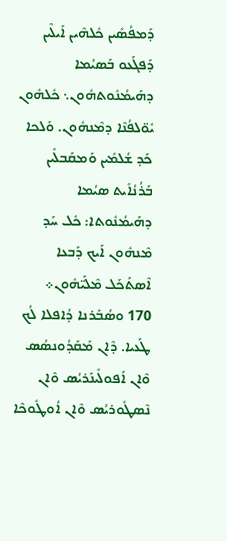ܕܰܡܦܳܣܺܝܢ ܟܽܠܗܶܝܢ ܐܰܝܠܶܝܢ ܕܰܦܓܰܥܘ ܒܰܣܝܳܡܐ ܕܗܰܝܡܳܢܽܘܬܗܽܘܢ܆ ܟܽܠܗܽܘܢ ܝܽܘ̈ܠܦܳܢܶܐ ܕܡܶܢܗܽܘܢ. ܘܰܠܟܐ ܟܰܕ ܫܳܠܡܺܝܢ ܘܰܡܩܰܒܠܺܝܢ ܒܰܪܳܢܳܐܺܝܬ ܣܝܳܡܐ ܕܗܰܝܡܳܢܽܘܬܐ: ܟܽܠ ܚܰܕ ܡܶܢܗܽܘܢ ܐܰܝܟ ܕܰܒܥܐ ܐܶܣܬܰܟܰܠ ܡܶܠܰܝ̈ܗܽܘܢ܀
170 ܘܣܳܒܰܪܢܐ ܕܳܐܦܠܐ ܠܳܟ ܛܰܥܝܐ. ܕܶܐܢ ܡܰܩܰܕܳܘܢܣܳܣ ܘܶܐܢ ܐܰܦܘܠܺܝܢܰܪܝܳܣ ܘܶܐܢ ܢܶܣܛܽܘܪܝܳܣ ܘܶܐܢ ܐܳܘܛܽܘܟܶܐ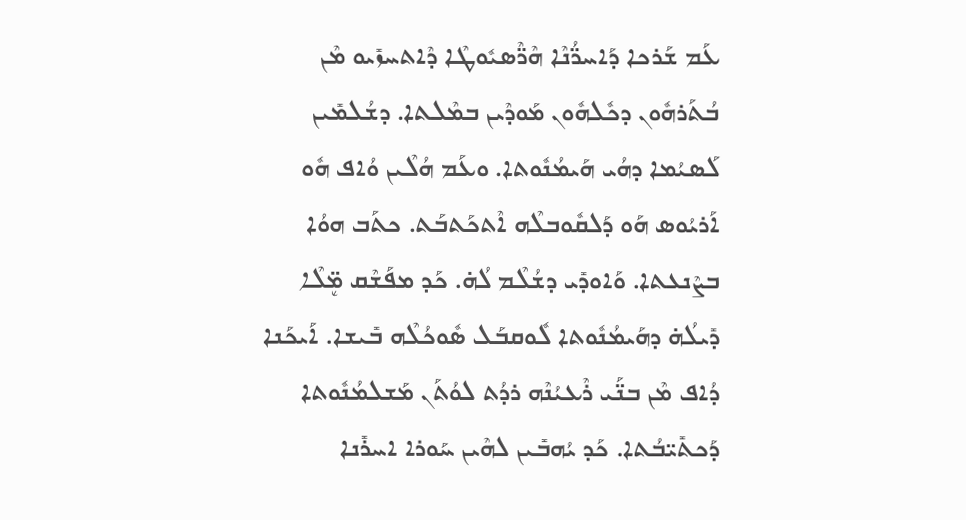ܥܰܡ ܫܰܪܟܐ ܕܰܐܚܪ̈ܳܢܶܐ ܗܶܪ̈ܶܣܝܽܘܛܶܐ ܕܶܐܬܚܙܺܝܘ ܡܶܢ ܒܳܬܰܪܗܽܘܢ ܕܟܽܠܗܽܘܢ ܡܰܘܕܶܝܢ ܒܡܶܠܬܐ. ܕܫܳܠܡܺܝܢ ܠܰܣܝܳܡܐ ܕܗܳܝ ܗܰܝܡܳܢܽܘܬܐ. ܘܥܰܡ ܗܳܠܶܝܢ ܘܳܐܦ ܗܽܘ ܐܰܪܝܳܘܣ ܗܰܘ ܕܰܠܩܽܘܒܠܶܗ ܐܶܬܟܰܬܒܰܬ. ܟܬܰܒ ܗܘܳܐ ܒܨܶܢܥܬܐ. ܘܰܐܘܕܺܝ ܕܫܳܠܶܡ ܠܳܗ̇. ܟܰܕ ܡܦܰܫܶܩ ܡܷ̈ܠܶܐ ܕܺܝܠܳܗ̇ ܕܗܰܝܡܳܢܽܘܬܐ ܠܽܘܩܒܰܠ ܣܽܘܟܳܠܶܗ ܒܺܝܫܐ. ܐܰܝܟܰܢܐ ܕܳܐܦ ܡܶܢ ܒܢ̈ܰܝ ܪܶܥܝܳܢܶܗ ܪܕܳܬ ܠܘܳܬܰܢ ܡܰܫܠܡܳܢܽܘܬܐ ܕܰܟܬܺܝ̈ܒܳܬܐ. ܟܰܕ ܝܳܗܒܺܝܢ ܠܗܶܝܢ ܚܰܘܪܐ ܐܚܪܺܢܐ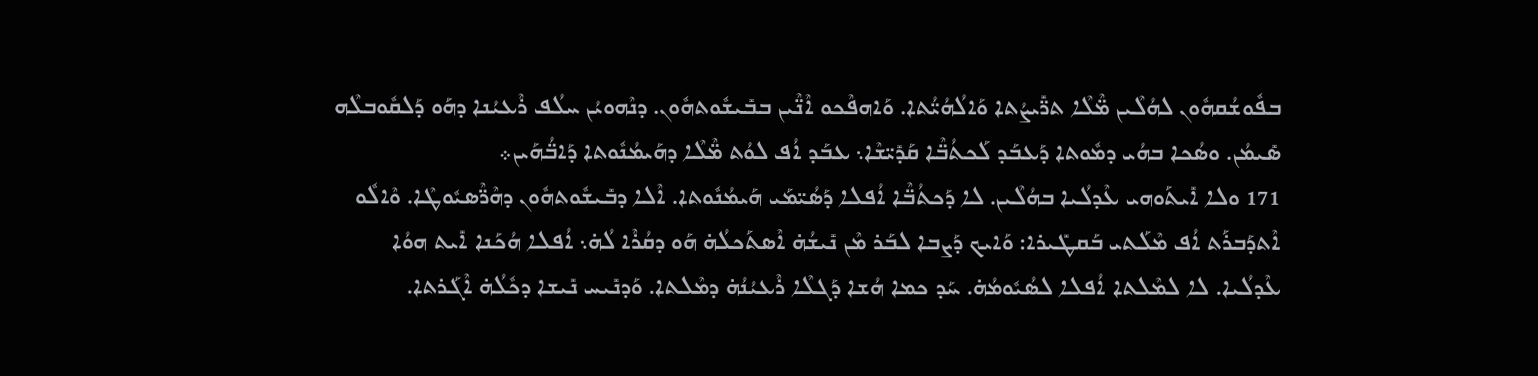ܒܦܽܘܫܳܩܗܽܘܢ ܠܗܳܠܶܝܢ ܡ̈ܶܠܶܐ ܬܪ̈ܺܝܨܳܬܐ ܘܰܐܠܳܗܳܝ̈ܳܬܐ. ܘܰܐܗܦܶܟܘ ܐܶܢ̈ܶܝܢ ܒܒܺܝܫܽܘܬܗܽܘܢ. ܕܢܶܗܘܝܳܢ ܚܠܳܦ ܪܶܥܝܳܢܐ ܕܗܰܘ ܕܰܠܩܽܘܒܠܶܗ ܣܺܝܡܳܢ. ܘܣܳܟܐ ܒܗܳܝ ܕܡܽܘܬܐ ܕܰܥܒܰܕ ܠܰܟܬܳܒ̈ܶܐ ܩܰܕܺܝ̈ܫܶܐ܆ ܥܒܰܕ ܐܳܦ ܠܘܳܬ ܡ̈ܶܠܶܐ ܕܗܰܝܡܳܢܽܘܬܐ ܕܰܐܒ̈ܳܗܰܝܢ܀
171 ܘܠܐ ܐܺܝܬܰܘܗܝ ܥܶܕܠܳܝܐ ܒܗܳܠܶܝܢ. ܠܐ ܕܰܟܬܳܒ̈ܶܐ ܐܳܦܠܐ ܕܰܣܳܝ̈ܡܰܝ ܗܰܝܡܳܢܽܘܬܐ. ܐܶܠܐ ܕܒܺܝܫܽܘܬܗܽܘܢ ܕܗܶܪ̈ܶܣܝܽܘܛܶܐ. ܘܶܐܠܽܘ ܐܶܬܕܰܒܪܰܬ ܐܳܦ ܡܶܠܰܬܝ ܒܰܩܛܺܝܪܐ: ܘܰܐܝܟ ܕܰܨܒܐ ܠܒܰܪ ܡܶܢ ܢܺܝܫܳܗ̇ ܐܶܣܬܰܟܠܳܗ̇ ܗܰܘ ܕܩܳܪܶܐ ܠܳܗ̇܆ ܐܳܦܠܐ ܗܳܟܰܢܐ ܐܺܝܬ ܗܘܳܐ ܥܶܕܠܳܝܐ. ܠܐ ܠܡܶܠܬܐ ܐܳܦܠܐ ܠܣܳܝܽܘܡܳܗ̇. ܚܰܕ ܟܡܐ ܗܳܫܐ ܕܰܓܠܶܐ ܪܶܥܝܳܢܳܗ̇ ܕܡܶܠܬܐ. ܘܰܕܢܺܝܚ ܢܺܝܫܐ ܕܟܽܠܳܗ̇ ܐܶܓܰܪܬܐ.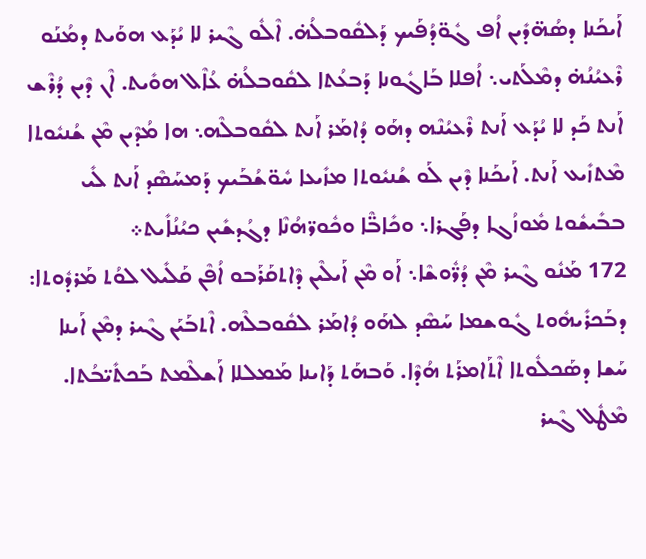ܐܰܝܟܰܢܐ ܕܣܳܗ̈ܕܺܝܢ ܐܳܦ ܓܽܘ̈ܕܳܦܰܝܟ ܕܰܠܩܽܘܒܠܳܗ̇. ܐܶܠܽܘ ܓܶܝܪ ܠܐ ܝܳܕܰܥ ܗܘܰܝܬ ܕܡܳܢܰܘ ܪܶܥܝܳܢܳܗ̇ ܕܡܶܠܰܬܝ܆ ܐܳܦܠܐ ܒܰܐܓܽܘܢܐ ܕܰܒܥܳܬܐ ܠܩܽܘܒܠܳܗ̇ ܥܳܐܶܠ ܗܘܺܝܬ. ܐܶܢ ܕܶܝܢ ܕܳܪܶܫ ܐܰܢܬ ܟܰܕ ܠܐ ܝܳܕܰܥ ܐܰܢܬ ܪܶܥܝܳܢܶܗ ܕܗܰܘ ܕܳܐܡܰܪ ܐܰܢܬ ܠܩܽܘܒܠܶܗ܆ ܗܐ ܡܳܕܶܝܢ ܡܶܢ ܫܳܢܝܽܘܬܐ ܡܶܬܙܺܝܥ ܐܰܢܬ. ܐܰܝܟܰܢܐ ܕܶܝܢ ܠܰܘ ܫܳܢܝܽܘܬܐ ܡܙܺܝܥܐ ܚܽܘ̈ܫܳܒܰܝܟ ܕܰܡܚܰܣܶܕ ܐܰܢܬ ܠܺܝ ܒܒܺܝܫܽܘܬ ܡܽܘܙܳܓܐ ܕܦܰܓܪܐ܆ ܘܟܺܐܒ̈ܶܐ ܘܟܽܘܪ̈ܗܳܢܶܐ ܕܓܳܕܫܺܝܢ ܟܝܳܢܳܐܺܝܬ܀
172 ܡܰܢܽܘ ܓܶܝܪ ܡܶܢ ܕܳܪ̈ܽܘܫܶܐ܆ ܐܰܘ ܡܶܢ ܐܰܝܠܶܝܢ ܕܶܐܬܩܰܪܰܒܘ ܐܳܦܶܢ ܩܰܠܺܝܠ ܠܘܳܬ ܡܰܪܕܽܘܬܐ: ܕܒܰܟܪܺܝܗܽܘܬ ܓܽܘܫܡܐ ܚܰܣܶܕ ܠܗܰܘ ܕܳܐܡܰܪ ܠܩܽܘܒܠܶܗ. ܐܶܬܒܰܝܰܢ ܓܶܝܪ ܕܡܶܢ ܐܰܝܢܐ ܚܰܫܐ ܕܣܰܟܠܽܘܬܐ ܐܶܬܰܐܡܪܰܬ ܗܳܕܶܐ. ܘܰܒܗܰܬ ܕܰܐܝܢܐ ܡܰܡܠܠܐ ܐܰܫܠܶܡܬ ܒܰܟܬܺܝ̈ܒܳܬܐ. ܡܶܛܽܠ ܓܶܝܪ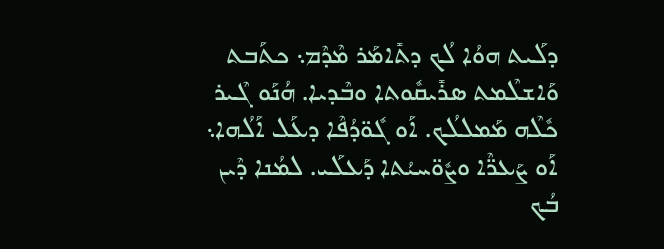ܕܠܰܝܬ ܗܘܳܐ ܠܳܟ ܕܬܺܐܡܰܪ ܡܶܕܶܡ܆ ܟܬܰܒܬ ܘܰܐܫܠܶܡܬ ܣܪܺܝܩܽܘܬܐ ܘܒܶܕܝܐ. ܗܳܢܰܘ ܓܶܝܪ ܟܽܠܶܗ ܡܰܡܠܠܳܟ. ܐܰܘ ܓܽܘ̈ܕܳܦܶܐ ܕܥܰܠ ܐܰܠܳܗܐ܆ ܐܰܘ ܨܰܥܪ̈ܶܐ ܘܨܽܘ̈ܚܝܳܬܐ ܕܰܥܠܰܝ. ܠܡܳܢܐ ܕܶܝܢ ܒܳܟ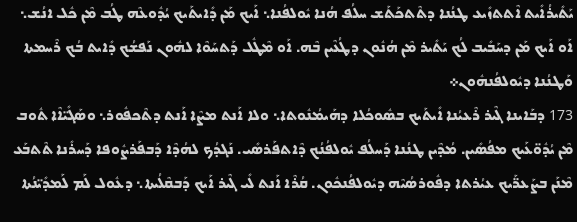ܝܰܬܺܝܪܳܐܺܝܬ ܐܶܬܬܙܺܝܥ ܛܢܳܢܐ ܕܬܶܬܟܰܬܰܫ ܚܠܳܦ ܗܳܢܐ ܝܽܘܠܦܳܢܐ܆ ܐܰܝܟ ܡܰܢ ܕܺܐܝܬܰܝܟ ܝܳܕܽܘܥܶܗ ܛܳܒ ܡܶܢ ܟܽܠ ܐܢܳܫ܆ ܐܰܘ ܐܰܝܟ ܡܰܢ ܕܚܰܒܺܝܒ ܠܳܟ ܝܰܬܺܝܪ ܡܶܢ ܗܳܢܽܘܢ ܕܛܳܥܶܝܢ ܒܶܗ. ܐܰܘ ܡܶܛܽܠ ܕܰܬܚܰܘܶܐ ܠܗܽܘܢ ܢܰܦܫܳܟ ܕܺܐܝܬ ܒܳܟ ܪܶܚܡܬܐ ܘܰܛܢܳܢܐ ܕܝܽܘܠܦܳܢܗܽܘܢ܀
173 ܕܒܰܐܝܢܐ ܓܶܝܪ ܪܶܥܝܳܢܐ ܐܺܝܬܰܝܟ ܒܣܽܘܟܳܠܐ ܕܗܰܝܡܳܢܽܘܬܐ܆ ܘܠܐ ܐܰܢܬ ܡܨܶܐ ܐܰܢܬ ܕܬܶܟܦܽܘܪ܆ ܘܣܰܓܺܝ̈ܐܶܐ ܬܽܘܒ ܡܶܢ ܝܳܕܽܘ̈ܥܰܝܟ ܡܦܳܣܺܝܢ. ܡܳܕܶܝܢ ܛܢܳܢܐ ܕܰܚܠܳܦ ܝܽܘܠܦܳܢܳܟ ܕܶܐܬܦܰܪܣܺܝ. ܢܰܓܕܳܟ ܠܗܳܕܶܐ ܕܰܒܦܰܪܨܽܘܦܐ ܕܰܚܪܺܢܐ ܬܶܬܒܰܥ ܡܶܢܰܢ ܒܨܰܥܪ̈ܰܝܟ ܥܝܳܪܬܐ ܕܦܽܘܪܣܳܝܶܗ ܕܝܽܘܠܦܳܢܟܽܘܢ. ܩܳܪܶܐ ܐܰܢܬ ܠܺܝ ܓܶܝܪ ܐܰܝܟ ܕܰܒܩܶܠܳܝܬܐ܆ ܕܥܽܘܠ ܠܰܡ ܠܰܡܕܺܝ̈ܢܳܬܐ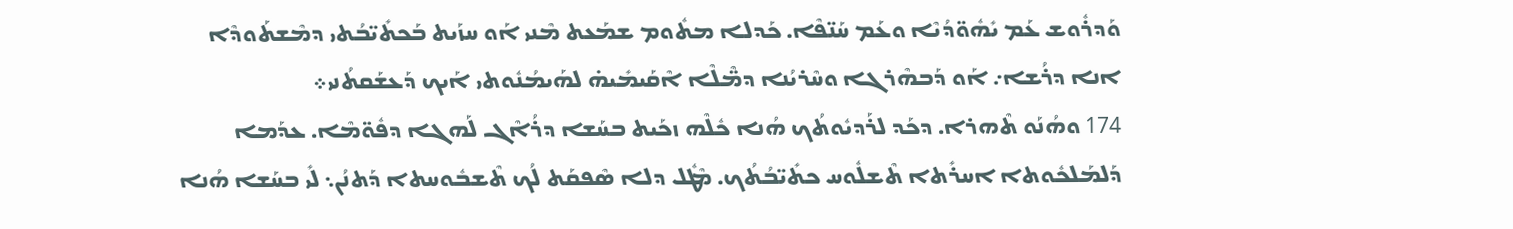ܘܰܕܪܽܘܫ ܥܰܡ ܝܺܗܽܘ̈ܕܳܝܶܐ ܘܥܰܡ ܚܰܢ̈ܦܶܐ. ܟܰܕܠܐ ܡܬܽܘܡ ܫܡܰܥܬ ܡܶܢܝ ܐܰܘ ܚܙܰܝܬ ܒܰܟܬܺܝ̈ܒܳܬܝ ܕܡܶܫܬܰܘܕܶܐ ܐܢܐ ܕܪܳܫܐ܇ ܐܰܘ ܕܰܒܗܶܪܓܐ ܘܚܶܪܝܳܢܐ ܕܡ̈ܶܠܶܐ ܐܶܩܰܝܡܺܝܗ̇ ܠܗܰܝܡܳܢܽܘܬܝ ܐܰܝܟ ܕܰܥܫܰܩܬܳܢܝ܀
174 ܘܗܳܢܰܘ ܬܶܗܪܐ. ܕܟܰܕ ܠܪܰܕܝܽܘܬܳܟ ܗܳܢܐ ܟܽܠܶܗ ܙܟܰܝܬ ܒܚܰܫܐ ܕܪܳܐܶܓ ܠܰܗܓܐ ܕܦܽܘ̈ܡܶܐ. ܥܕܰܡܐ ܕܰܠܡܰܠܟܽܘܬܐ ܐܚܪܺܬܐ ܬܶܫܠܽܘܚ ܟܬܺܝ̈ܒܳܬܳܟ. ܡܶܛܽܠ ܕܠܐ ܣܶܦܩܰܬ ܠܳܟ ܬܶܫܒܽܘܚܬܐ ܕܰܬܢܳܢ܆ ܠܺܝ ܒܚܰܫܐ ܗܳܢܐ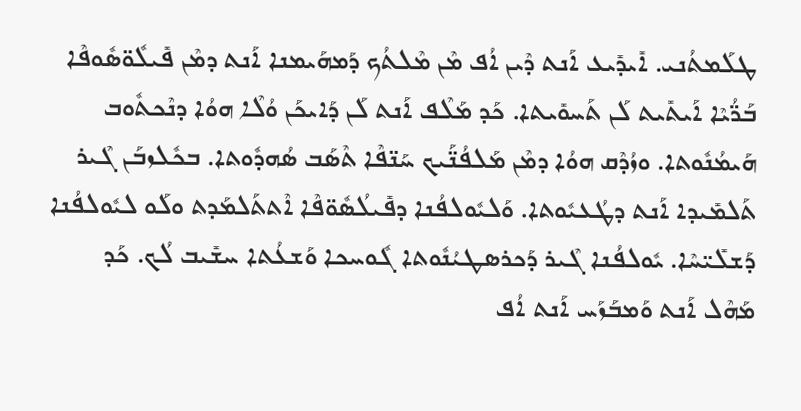ܛܠܰܡܬܳܢܝ. ܐܺܝܕܺܝܥ ܐܰܢܬ ܕܶܝܢ ܐܳܦ ܡܶܢ ܡܶܠܬܳܟ ܕܰܡܗܰܝܡܢܐ ܐܰܢܬ ܕܡܶܢ ܦܺܝܠܽܘ̈ܣܽܘܦܶܐ ܒܰܪ̈ܳܝܶܐ ܐܰܝܬܺܝܬ ܠܰܢ ܬܰܚܘܺܝܬܐ. ܟܰܕ ܡܰܠܶܦ ܐܰܢܬ ܠܰܢ ܕܰܐܝܟܰܢ ܘܳܠܶܐ ܗܘܳܐ ܕܢܶܟܬܽܘܒ ܗܰܝܡܳܢܽܘܬܐ. ܘܙܳܕܶܩ ܗܘܳܐ ܕܡܶܢ ܡܰܠܦܳܢ̈ܰܝܟ ܚܰܢ̈ܦܶܐ ܬܶܣܰܒ ܣܳܗܕܽܘܬܐ. ܒܟܽܠܙܒܰܢ ܓܶܝܪ ܬܰܠܡܺܝܕܐ ܐܰܢܬ ܕܛܳܥܝܽܘܬܐ. ܘܰܠܝܽܘܠܦܳܢܐ ܕܦܺܝܠܳܣܽܘ̈ܦܶܐ ܐܶܬܬܰܠܡܰܕܬ ܘܠܰܘ ܠܝܽܘܠܦܳܢܐ ܕܰܫܠܺܝ̈ܚܶܐ. ܝܽܘܠܦܳܢܐ ܓܶܝܪ ܕܰܟܪܣܛܝܳܢܽܘܬܐ ܓܽܘܚܟܐ ܘܰܫܥܳܬܐ ܚܫܺܝܒ ܠܳܟ. ܟܰܕ ܡܰܗܶܠ ܐܰܢܬ ܘܰܡܒܰܙܰܚ ܐܰܢܬ ܐܳܦ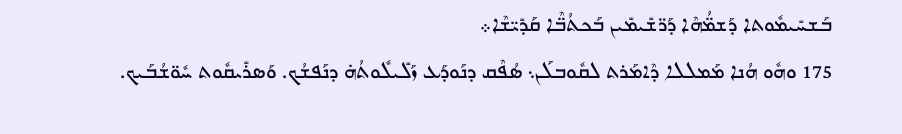ܒܰܫܚܺܝܡܽܘܬܐ ܕܰܫܡ̈ܳܗܶܐ ܕܰܪ̈ܫܺܝܡܺܝܢ ܒܰܟܬܳܒ̈ܶܐ ܩܰܕܺܝ̈ܫܶܐ܀
175 ܘܗܽܘ ܗܳܢܐ ܡܰܡܠܠܐ ܕܶܐܡܰܪܬ ܠܩܽܘܒܠܰܢ܆ ܣܳܦܶܩ ܕܢܰܘܕܰܥ ܙܰܠܺܝܠܽܘܬܳܗ̇ ܕܢܰܦܫܳܟ. ܘܰܣܪܺܝܩܽܘܬ ܚܽܘ̈ܫܳܒܰܝܟ.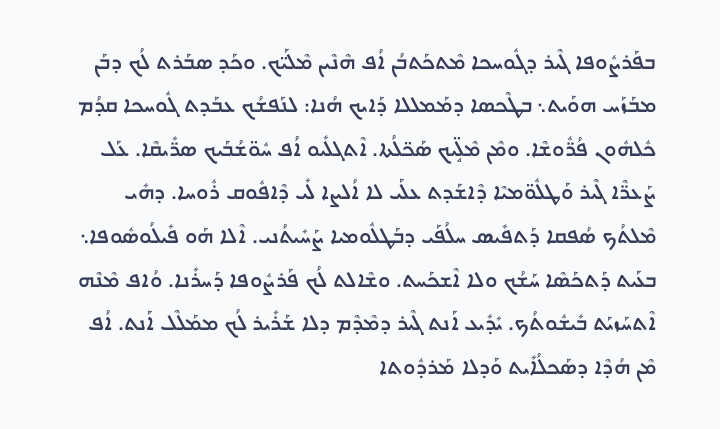ܒܦܰܪܨܽܘܦܐ ܓܶܝܪ ܕܓܽܘܚܟܐ ܡܶܬܟܰܬܒܳܢ ܐܳܦ ܗܶܢܶܝܢ ܡܶܠܰܝ̈ܟ. ܘܟܰܕ ܣܒܰܪܬ ܠܳܟ ܕܒܰܢ ܡܒܰܙܰܚ ܗܘܰܝܬ܆ ܒܛܶܟܣܐ ܕܡܰܡܠܠܐ ܕܰܐܝܟ ܗܳܢܐ: ܠܢܰܦܫܳܟ ܥܒܰܕܬ ܓܽܘܚܟܐ ܩܕܳܡ ܟܽܠܗܽܘܢ ܦܳܪ̈ܽܘܫܶܐ. ܘܡܶܢ ܡܶܠܱ̈ܝܟ ܣܰܟ̈ܠܳܬܐ. ܐܶܬܓܠܺܝܘ ܐܳܦ ܚܽܘ̈ܫܳܒܰܝܟ ܣܪ̈ܺܝܩܶܐ. ܥܰܠ ܨܰܥܪ̈ܶܐ ܓܶܝܪ ܘܰܛܠܽܘ̈ܡܝܶܐ ܕܶܐܫܰܕܬ ܥܠܰܝ ܠܐ ܐܳܠܨܐ ܠܺܝ ܕܶܐܦܽܘܩ ܪܽܘܚܐ. ܕܗܺܝ ܡܶܠܬܳܟ ܣܳܦܩܐ ܕܰܬܦܺܝܣ ܚܠܳܦܰܝ ܕܒܰܛܠܽܘܡܝܐ ܨܰܚܺܝܬܳܢܝ. ܐܶܠܐ ܗܰܘ ܦܺܝܠܳܘܣܽܘܦܐ܆ ܒܥܰܝܬ ܕܰܬܟܰܣܶܐ ܚܰܫܳܟ ܘܠܐ ܐܶܫܟܰܚܬ. ܘܫܶܐܠܬ ܠܳܟ ܦܰܪܨܽܘܦܐ ܕܰܚܪܺܢܐ. ܘܳܐܦ ܡܶܢܶܗ ܐܶܬܚܰܙܝܰܬ ܒܺܝܫܽܘܬܳܟ. ܝܺܕܺܝܥ ܐܰܢܬ ܓܶܝܪ ܕܡܶܕܶܡ ܕܠܐ ܫܰܪܺܝܪ ܠܳܟ ܡܡܰܠܶܠ ܐܰܢܬ. ܐܳܦ ܡܶܢ ܗܳܕܶܐ ܕܣܰܟܠܳܐܺܝܬ ܘܰܕܠܐ ܡܰܪܕܽܘܬܐ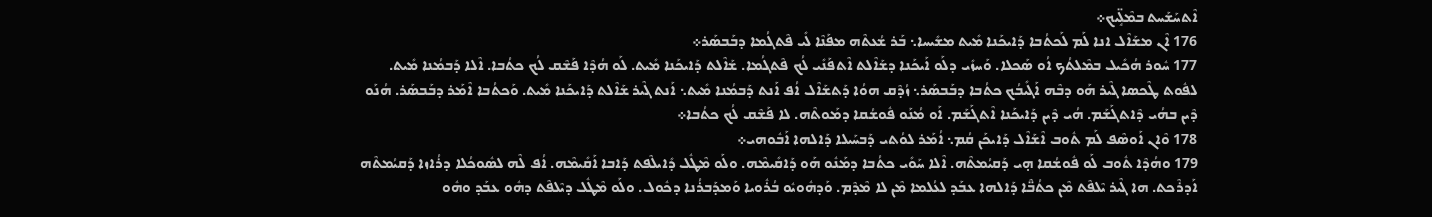ܐܶܬܚܰܫܰܚܬ ܒܡܶܠܱ̈ܝܟ܀
176 ܐܶܢ ܡܫܰܐܶܠ ܐܢܐ ܠܰܡ ܠܰܟܬܳܒܐ ܕܰܐܝܟܰܢܐ ܡܺܝܬ ܡܫܺܝܚܐ܆ ܒܰܪ ܫܳܥܬܶܗ ܡܦܰܢܶܐ ܠܺܝ ܦܶܬܓܳܡܐ ܕܒܰܒܣܰܪ܀
177 ܚܽܘܪ ܗܳܟܺܝܠ ܒܡܶܠܬܳܟ ܐܳܘ ܣܰܟܠܐ. ܘܰܚܙܺܝ ܕܠܰܘ ܐܰܝܟܰܢܐ ܕܫܰܐܶܠܬ ܐܶܬܦܰܢܺܝ ܠܳܟ ܦܶܬܓܳܡܐ. ܫܰܐܶܠܬ ܕܰܐܝܟܰܢܐ ܡܺܝܬ. ܠܰܘ ܗܳܕܶܐ ܦܰܫܶܩ ܠܳܟ ܟܬܳܒܐ. ܐܶܠܐ ܕܰܒܡܳܢܐ ܡܺܝܬ. ܠܦܽܘܬ ܛܶܟܣܐ ܓܶܝܪ ܗܰܘ ܕܒܶܗ ܐܰܓܺܝܒܳܟ ܟܬܳܒܐ ܕܒܰܒܣܰܪ܆ ܙܳܕܶܩ ܗܘܳܐ ܕܰܬܫܰܐܶܠ ܐܳܦ ܐܰܢܬ ܕܰܒܡܳܢܐ ܡܺܝܬ܆ ܐܰܢܬ ܓܶܝܪ ܫܰܐܶܠܬ ܕܰܐܝܟܰܢܐ ܡܺܝܬ. ܘܰܟܬܳܒܐ ܐܶܡܰܪ ܕܒܰܒܣܰܪ. ܗܳܢܰܘ ܕܶܝܢ ܒܗܳܝ ܕܶܐܬܓܰܫܰܡ. ܗܳܝ ܕܶܝܢ ܕܰܐܝܟܰܢܐ ܐܶܬܓܰܫܰܡ. ܐܰܘ ܡܳܢܰܘ ܦܽܘܫܳܩܐ ܕܡܰܘܬܶܗ. ܠܐ ܦܰܫܶܩ ܠܳܟ ܟܬܳܒܐ܀
178 ܘܶܐܢ ܐܰܘܣܶܦ ܠܰܡ ܬܽܘܒ ܐܶܫܰܐܶܠ ܕܰܐܝܟܰܢ ܩܳܡ܆ ܐܳܡܰܪ ܠܘܳܬܝ ܕܰܒܚܰܝܠܐ ܕܰܐܠܗܐ ܐܰܒܽܘܗܝ܀
179 ܘܗܳܕܶܐ ܬܽܘܒ ܠܰܘ ܦܽܘܫܳܩܐ ܗ̣ܝ ܕܰܩܝܳܡܬܶܗ. ܐܶܠܐ ܚܰܘܺܝ ܟܬܳܒܐ ܕܡܰܢܽܘ ܗܰܘ ܕܰܐܩܺܝܡܶܗ. ܘܠܰܘ ܡܶܛܽܠ ܕܺܐܝܠܶܦܬ ܕܰܐܒܐ ܐܰܩܺܝܡܶܗ. ܐܳܦ ܠܶܗ ܠܣܽܘܟܳܠܐ ܕܪܳܐܙܐ ܕܰܩܝܳܡܬܶܗ ܐܰܕܪܶܟܬ. ܗܐ ܓܶܝܪ ܝܶܠܦܶܬ ܡܶܢ ܟܬܳܒ̈ܶܐ ܕܰܐܠܗܐ ܥܒܰܕ ܠܥܳܠܡܐ ܡܶܢ ܠܐ ܡܶܕܶܡ. ܘܰܕܗܽܘܝܽܘ ܒܳܪܽܘܝܐ ܘܰܡܕܰܒܪܳܢܐ ܕܟܽܘܠ. ܘܠܰܘ ܡܶܛܽܠ ܕܝܶܠܦܶܬ ܕܗܽܘ ܥܒܰܕ ܘܗܽܘ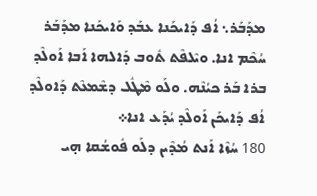ܡܕܰܒܰܪ܆ ܐܳܦ ܕܰܐܝܟܰܢܐ ܥܒܰܕ ܘܰܐܝܟܰܢܐ ܡܕܰܒܰܪ ܚܳܟܶܡ ܐܢܐ. ܘܝܶܠܦܶܬ ܬܽܘܒ ܕܰܐܠܗܐ ܐܰܒܐ ܐܰܘܠܶܕ ܒܪܐ ܒܰܪ ܟܝܳܢܶܗ. ܘܠܰܘ ܡܶܛܽܠ ܕܫܶܡܥܶܬ ܕܰܐܘܠܶܕ ܐܳܦ ܕܰܐܝܟܰܢ ܐܰܘܠܶܕ ܝܳܕܰܥ ܐܢܐ܀
180 ܚܳܙܶܐ ܐܰܢܬ ܡܳܕܶܝܢ ܕܠܰܘ ܦܽܘܫܳܩܐ ܗ̣ܝ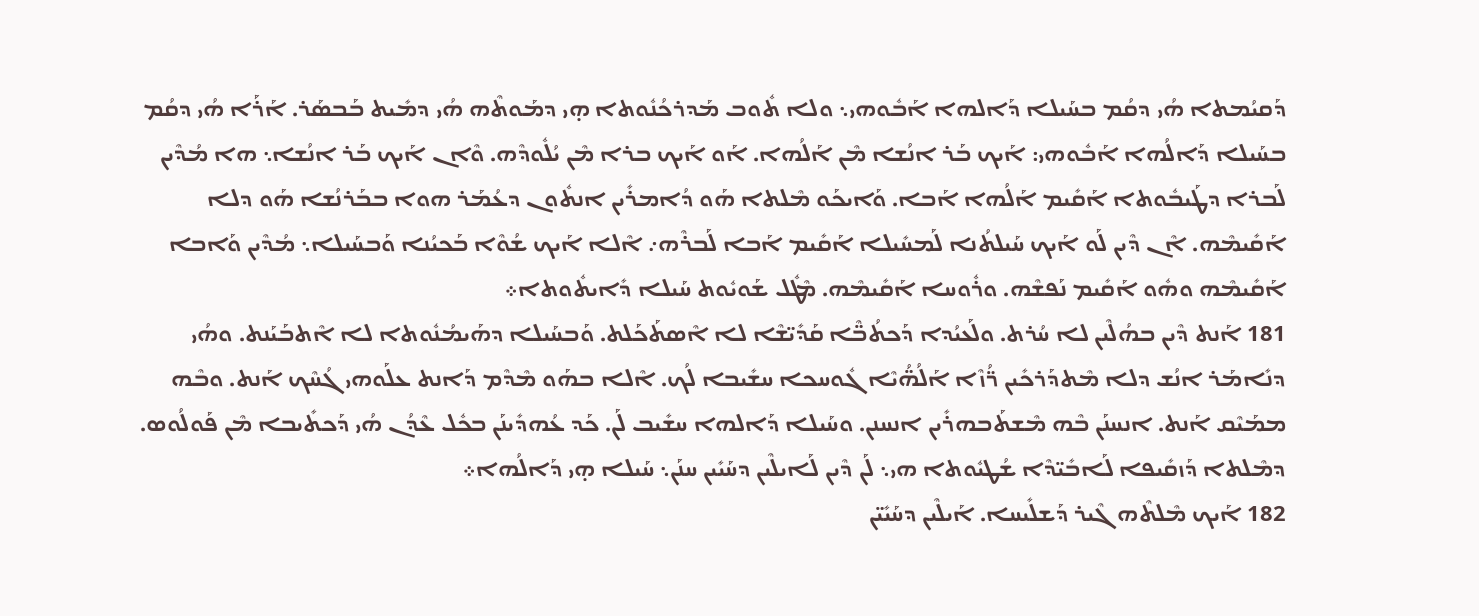ܕܰܩܝܳܡܬܐ ܗܳܝ ܕܩܳܡ ܒܚܰܝܠܐ ܕܰܐܠܗܐ ܐܰܒܽܘܗܝ܆ ܘܠܐ ܬܽܘܒ ܡܰܕܪܟܳܢܽܘܬܐ ܗ̣ܝ ܕܡܰܘܬܶܗ ܗܳܝ ܕܡܺܝܬ ܒܰܒܣܰܪ. ܐܰܪܰܐ ܗܳܝ ܕܩܳܡ ܒܚܰܝܠܐ ܕܰܐܠܳܗܐ ܐܰܒܽܘܗܝ: ܐܰܝܟ ܒܰܪ ܐܢܳܫܐ ܡܶܢ ܐܰܠܳܗܐ. ܐܰܘ ܐܰܝܟ ܒܪܐ ܡܶܢ ܝܳܠܽܘܕܶܗ. ܘܶܐܢ ܐܰܝܟ ܒܰܪ ܐܢܳܫܐ܆ ܗܐ ܡܳܕܶܝܢ ܠܰܒܪܐ ܕܛܰܝܒܽܘܬܐ ܐܰܩܺܝܡ ܐܰܠܳܗܐ ܐܰܒܐ. ܘܰܐܝܟܰܘ ܡܶܠܬܐ ܗܰܘ ܕܳܐܡܪܺܝܢ ܐܢܬܽܘܢ ܕܥܳܡܰܪ ܗܘܐ ܒܒܰܪܢܳܫܐ ܗܰܘ ܕܠܐ ܐܰܩܺܝܡܶܗ. ܐܶܢ ܕܶܝܢ ܠܰܘ ܐܰܝܟ ܚܰܝܠܬܳܢܐ ܠܰܡܚܺܝܠܐ ܐܰܩܺܝܡ ܐܰܒܐ ܠܰܒܪܶܗ܇ ܐܶܠܐ ܐܰܝܟ ܫܳܘܶܐ ܒܰܟܝܳܢܐ ܘܰܒܚܰܝܠܐ܆ ܡܳܕܶܝܢ ܘܰܐܒܐ ܐܰܩܺܝܡܶܗ ܘܗܽܘ ܐܰܩܺܝܡ ܢܰܦܫܶܗ. ܘܪܽܘܚܐ ܐܰܩܺܝܡܶܗ. ܡܶܛܽܠ ܫܰܘܝܽܘܬ ܚܰܝܠܐ ܕܺܐܝܬܽܘܬܐ܀
181 ܐܰܢܬ ܕܶܝܢ ܒܗܳܠܶܝܢ ܠܐ ܚܳܪܬ. ܘܠܰܥܝܳܕܐ ܕܰܟܬܳܒ̈ܶܐ ܩܰܕܺܝ̈ܫܶܐ ܠܐ ܐܶܣܬܰܟܰܠܬ. ܘܰܒܚܰܝܠܐ ܕܗܰܝܡܳܢܽܘܬܐ ܠܐ ܐܶܬܒܰܝܰܢܬ. ܘܗܳܝ ܕܢܺܐܡܰܪ ܐܢܳܫ ܕܠܐ ܡܶܬܕܰܪܟܺܝܢ ܪ̈ܳܙܶܐ ܐܰܠܳܗ̈ܳܝܶܐ ܓܽܘܚܟܐ ܚܫܺܝܒܐ ܠܳܟ. ܐܶܠܐ ܒܗܰܘ ܡܶܕܶܡ ܕܰܐܢܬ ܥܠܰܘܗܝ ܓܳܚܶܟ ܐܰܢܬ. ܘܒܶܗ ܡܡܰܝܶܩ ܐܰܢܬ. ܐܢܚܢܰܢ ܒܶܗ ܡܶܫܬܰܒܗܪܺܝܢ ܐܢܚܢܢ. ܘܚܰܝܠܐ ܕܰܐܠܗܐ ܚܫܺܝܒ ܠܰܢ. ܟܰܕ ܥܳܗܕܺܝܢܰܢ ܒܟܽܠ ܥܶܕܳܢ ܗܳܝ ܕܰܟܬܺܝܒܐ ܡܶܢ ܦܰܘܠܳܘܣ. ܕܡܶܠܬܐ ܕܰܙܩܺܝܦܐ ܠܰܐܒܺܝ̈ܕܶܐ ܫܳܛܝܽܘܬܐ ܗܝ܆ ܠܰܢ ܕܶܝܢ ܠܰܐܝܠܶܝܢ ܕܚܰܝܺܝܢ ܚܢܰܢ܆ ܚܰܝܠܐ ܗ̣ܝ ܕܰܐܠܳܗܐ܀
182 ܐܰܝܟ ܡܶܠܬܶܗ ܓܶܝܪ ܕܰܫܠܺܝܚܐ. ܐܰܝܠܶܝܢ ܕܚܰܝܺܝ̈ܢ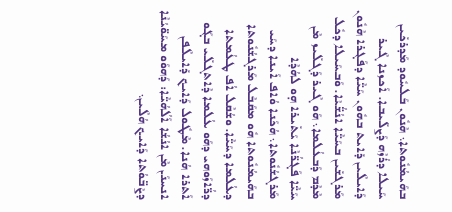ܒܗܰܝܡܳܢܽܘܬܐ܆ ܗܶܢܽܘܢ ܒܰܠܚܽܘܕ ܡܰܕܪܟܺܝܢ ܚܰܝܠܐ ܕܪܳܙܶܗ ܕܰܨܠܺܝܒܐ. ܐܰܟܙܢܐ ܓܶܝܪ ܕܰܐܝܠܶܝܢ ܕܺܐܝܬ ܒܗܽܘܢ ܚܰܝ̈ܶܐ ܕܦܰܓܪܐ ܗܶܢܽܘܢ ܡܰܪܓܫܺܝܢ ܒܚܰܝ̈ܶܐ ܐܢܳܫ̈ܳܝܶܐ. ܘܰܒܚܰܝܠܐ ܕܟܽܠ ܡܶܕܶܡ ܕܰܒܥܳܠܡܐ܆ ܗܰܘ ܓܶܝܪ ܕܰܓܠܺܝܙ ܡܶܢ ܚܰܝ̈ܶܐ ܦܰܓܪ̈ܳܢܶܐ ܝܰܬܺܝܪܐ ܗ̣ܘ ܠܗܳܕܶܐ ܡܰܪܓܫܳܢܽܘܬܐ܆ ܗܳܟܰܢܐ ܘܳܐܦ ܐܰܝܢܐ ܕܚܰܝ ܒܗܰܝܡܳܢܽܘܬܐ ܗܽܘ ܡܩܰܒܶܠ ܡܰܪܓܫܳܢܽܘܬܐ ܕܥܳܠܡܐ ܕܚܰܝ̈ܶܐ. ܘܫܳܩܶܠ ܐܳܦ ܛܥܳܡܬܐ ܕܪ̈ܳܐܙܰܘܗܝ ܕܗܰܘ ܥܳܠܡܐ ܕܶܐܬܓܠܺܝ ܒܓܰܘ ܐܰܬܪܐ ܗܳܢܐ. ܡܶܛܽܘܠ ܕܰܐܝܟ ܕܺܐܝܠܶܦܢ ܐܢܚܢܰܢ ܡܶܢ ܐܢܳܫܳܐ ܐܰܠܳܗܳܝ̈ܶܐ: ܕܰܗܘܰܘ ܡܚܰܘ̈ܝܳܢܶܐ ܕܨܶܒ̈ܘܳܬܐ ܕܰܐܝܟ ܗܳܠܶܝܢ܆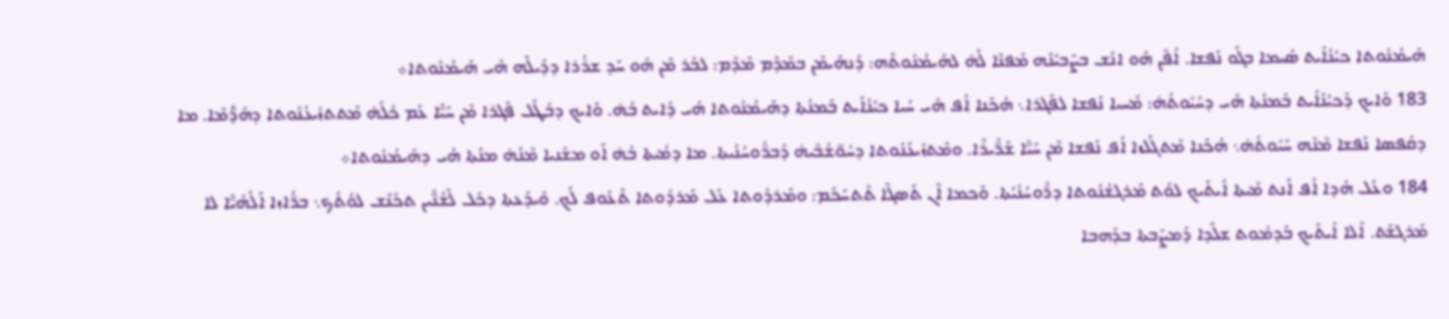ܗܰܝܡܳܢܽܘܬܐ ܟܝܳܢܳܐܺܝܬ ܣܺܝܡܐ ܒܓܰܘ ܢܰܦܫܐ. ܐܳܦܶܢ ܗܰܘ ܐܢܳܫ ܒܨܶܒܝܳܢܶܗ ܡܰܦܢܶܐ ܠܳܗ̇ ܠܗܰܝܡܳܢܽܘܬܶܗ: ܕܰܢܗܰܝܡܶܢ ܒܡܶܕܶܡ ܡܶܕܶܡ: ܠܒܰܪ ܡܶܢ ܗܰܘ ܚܰܕ ܫܪܳܪܐ ܕܕܺܝܠܶܗ ܗܺܝ ܗܰܝܡܳܢܽܘܬܐ܀
183 ܘܰܐܝܟ ܕܰܟܝܳܢܳܐܺܝܬ ܒܰܡܢܳܬܐ ܗܳܝ ܕܚܰܝܽܘܬܳܗ̇: ܡܰܚܝܐ ܢܰܦܫܐ ܠܦܰܓܪܐ܆ ܗܳܟܰܢܐ ܐܳܦ ܗܺܝ ܚܳܝܐ ܟܝܳܢܳܐܺܝܬ ܒܰܡܢܳܬܐ ܕܗܰܝܡܳܢܽܘܬܐ ܗܳܝ ܕܺܐܝܬ ܒܳܗ̇. ܘܰܐܝܟ ܕܒܳܛܶܠ ܦܰܓܪܐ ܡܶܢ ܚܰܝ̈ܶܐ ܥܰܡ ܟܽܠܳܗ̇ ܡܶܬܬܙܺܝܥܳܢܽܘܬܐ ܕܗܰܕ̈ܳܡܶܐ. ܡܐ ܕܩܳܦܣܐ ܢܰܦܫܐ ܡܶܢܶܗ ܚܰܝܽܘܬܳܗ̇܆ ܗܳܟܰܢܐ ܡܶܬܓܰܠܙܐ ܐܳܦ ܢܰܦܫܐ ܡܶܢ ܚܰܝ̈ܶܐ ܫܰܪ̈ܺܝܪܶܐ. ܘܡܶܬܙܺܝܥܳܢܽܘܬܐ ܕܚܽܘ̈ܫܳܒܶܝܗ̇ ܕܰܒܪ̈ܽܘܚܳܢܳܝܬܐ. ܡܐ ܕܡܳܝܬܐ ܒܳܗ̇ ܐܰܘ ܡܫܰܢܝܐ ܡܶܢܳܗ̇ ܡܢܳܬܐ ܗܳܝ ܕܗܰܝܡܳܢܽܘܬܐ܀
184 ܘܥܰܠ ܗܳܕܐ ܐܳܦ ܐܰܢܬ ܡܺܝܬܐ ܐܺܝܬܰܝܟ ܠܘܳܬ ܡܰܪܓܫܳܢܽܘܬܐ ܕܪ̈ܽܘܚܳܢܳܝܳܬܐ. ܘܰܟܡܐ ܐܶܢ ܬܰܣܓܶܐ ܬܶܬܚܰܟܰܡ: ܘܡܰܪܕܽܘܬܐ ܥܰܠ ܡܰܪܕܽܘܬܐ ܬܶܥܽܘܦ ܠܳܟ. ܘܺܝܕܰܥܬܐ ܕܟܽܠ ܠܶܫܳܢ̈ܺܝܢ ܬܟܰܢܶܫ ܠܘܳܬܳܟ܆ ܒܪ̈ܳܐܙܐ ܐܰܠܳܗܳܝ̈ܶܐ ܠܐ ܡܰܪܓܫܰܬ. ܐܶܠܐ ܐܺܝܬܰܝܟ ܒܰܕܡܽܘܬ ܫܠܰܕܐ ܕܰܡܨܰܒܬܐ ܒܕܰܗܒܐ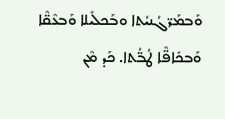ܘܰܒܡܰܪ̈ܓܳܢܝܳܬܐ ܘܒܰܟܠܺܝܠܐ ܘܰܒܥܶܩ̈ܶܐ ܘܰܒܟܺܐܦ̈ܶܐ ܛܳܒ̈ܳܬܐ. ܟܰܕ ܡܶܢ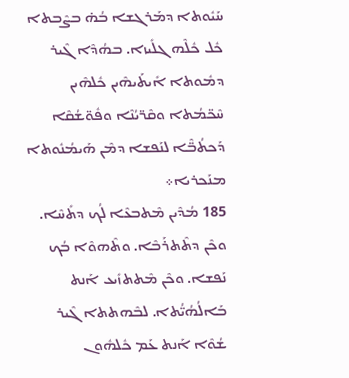ܚܰܝܽܘܬܐ ܕܡܰܪܓܫܐ ܒܳܗ̇ ܒܨܶܒܬܐ ܟܽܠ ܟܽܠܶܗ ܓܠܺܝܙܐ. ܒܗܳܕܶܐ ܓܶܝܪ ܕܡܽܘܬܐ ܐܺܝܬܰܝܗܶܝܢ ܟܽܠܗܶܝܢ ܚܶܟ̈ܡܳܬܐ ܘܩܶܪ̈ܝܳܢܶܐ ܘܦܽܘ̈ܫܳܩܶܐ ܕܰܟܬܳܒ̈ܶܐ ܠܢܰܦܫܐ ܕܡܶܢ ܗܰܝܡܳܢܽܘܬܐ ܡܢܰܟܪܝܐ܀
185 ܡܳܕܶܝܢ ܡܶܬܒܥܶܐ ܠܳܟ ܕܬܺܚܶܐ. ܘܟܶܢ ܕܬܶܬܪܰܒܶܐ. ܘܬܶܗܘܶܐ ܒܳܟ ܢܰܦܫܐ. ܘܟܶܢ ܡܶܬܬܙܺܝܥ ܐܰܢܬ ܒܰܐܠܳܗܳܝ̈ܳܬܐ. ܠܒܶܗܬܬܐ ܓܶܝܪ ܫܳܘܶܐ ܐܰܢܬ ܥܰܡ ܟܽܠܗܽܘܢ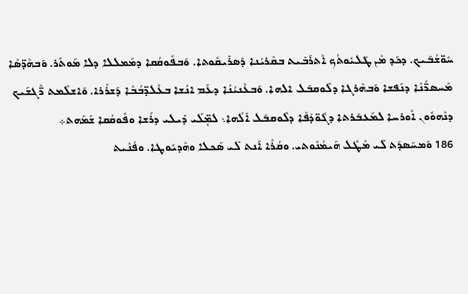ܚܽܘ̈ܫܳܒܰܝܟ. ܕܟܰܕ ܡܶܢ ܛܰܠܝܽܘܬܳܟ ܐܶܬܪܰܒܺܝܬ ܒܩܶܪܝܳܢܐ ܕܰܣܪܺܝܩܽܘܬܐ. ܘܰܒܦܽܘܩܳܩܐ ܕܡܰܡܠܠܐ ܕܠܐ ܡܰܘܬܰܪ. ܘܰܒܗܶܕ̈ܣܶܐ ܡܰܚܣܪ̈ܳܢܶܐ ܕܢܰܦܫܐ ܘܰܒܗܶܪܓܐ ܕܠܽܘܩܒܰܠ ܐܠܗܐ. ܘܰܒܥܶܢܝܳܢܳܐ ܕܥܰܡ ܐܢܳܫܐ ܒܥܶܠܕ̈ܒܳܒܶܐ ܕܰܫܪܳܪܐ. ܘܰܐܫܠܶܡܬ ܪ̈ܶܓܫܰܝܟ ܕܢܶܗܘܽܘܢ ܐܽܘܪܚܐ ܠܡܰܥܒܰܪܬܐ ܕܓܽܘ̈ܕܳܦܶܐ ܕܠܽܘܩܒܰܠ ܐܰܠܳܗܐ܆ ܠܡܷ̈ܠܰܝ ܕܺܝܠܝ ܕܪܳܫܐ ܘܦܽܘܩܳܩܐ ܫܰܡܰܗܬ܀
186 ܘܰܡܚܰܣܕܰܬ ܠܺܝ ܡܶܛܽܠ ܗܰܝܡܳܢܽܘܬܝ. ܘܩܳܪܶܐ ܐܰܢܬ ܠܺܝ ܣܰܟܠܐ ܘܗܶܕܝܽܘܛܐ. ܘܦܳܢܶܝܬ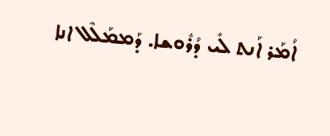ܐܳܡܰܪ ܐܰܢܬ ܠܺܝ ܕܳܪܽܘܫܐ. ܕܰܡܡܰܠܶܠ ܐܢܐ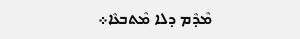ܡܶܕܶܡ ܕܠܐ ܡܶܬܒܥܶܐ܀